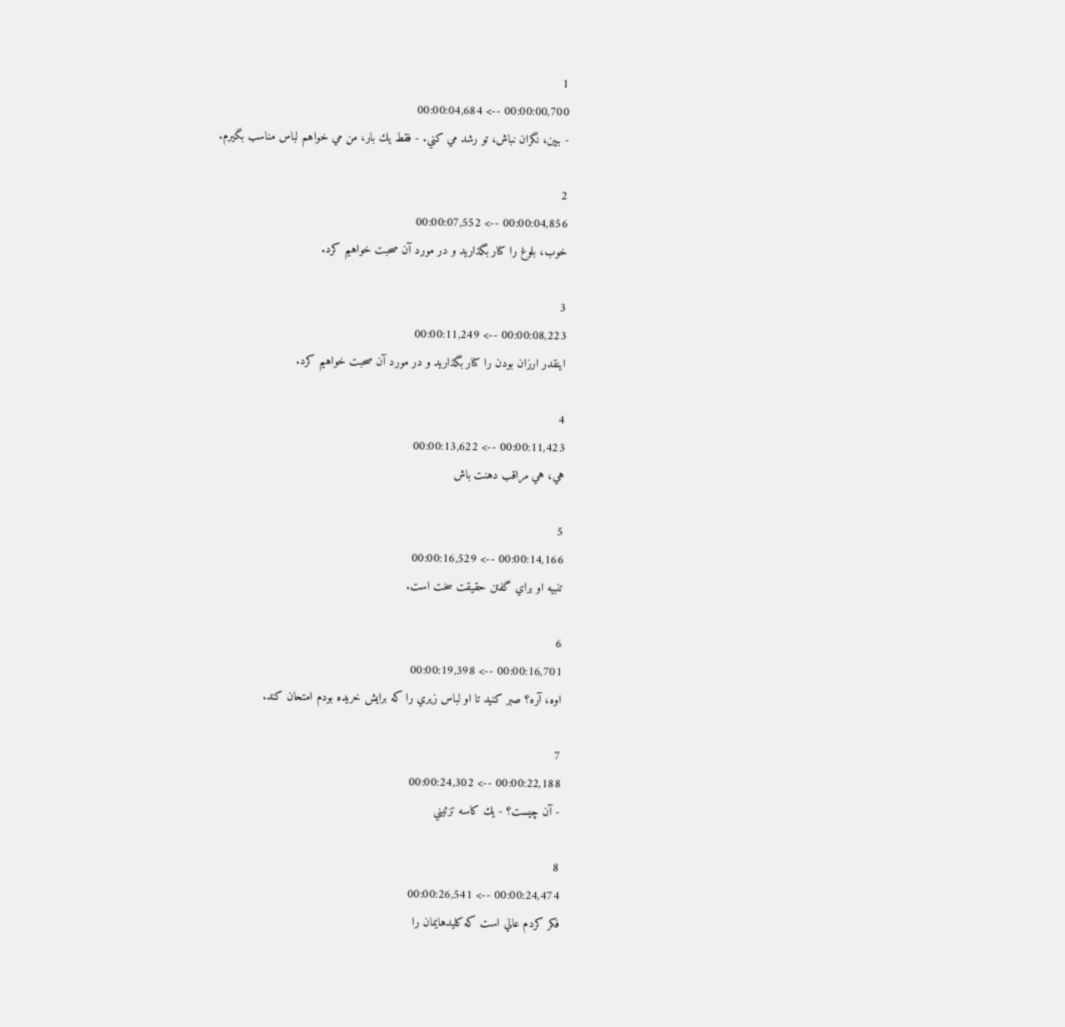1
00:00:00,700 --> 00:00:04,684
- ببين، نگران نباش، تو رشد مي كني. - فقط يك بار، من مي خواهم لباس مناسب بگيرم.

2
00:00:04,856 --> 00:00:07,552
خوب، بلوغ را كنار بگذاريد و در مورد آن صحبت خواهيم كرد.

3
00:00:08,223 --> 00:00:11,249
اينقدر ارزان بودن را كنار بگذاريد و در مورد آن صحبت خواهيم كرد.

4
00:00:11,423 --> 00:00:13,622
هي، هي مراقب دهنت باش

5
00:00:14,166 --> 00:00:16,529
تنبيه او براي گفتن حقيقت سخت است.

6
00:00:16,701 --> 00:00:19,398
اوه، آره؟ صبر كنيد تا او لباس زيري را كه برايش خريده بودم امتحان كند.

7
00:00:22,188 --> 00:00:24,302
- آن چيست؟ - يك كاسه تزئيني

8
00:00:24,474 --> 00:00:26,541
فكر كردم عالي است كه كليدهايمان را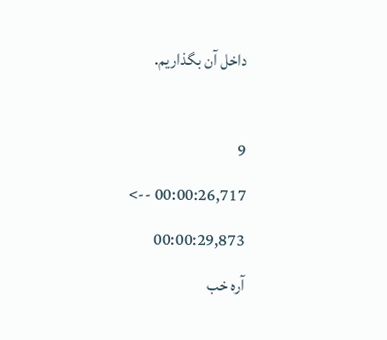داخل آن بگذاريم.

9
00:00:26,717 --> 00:00:29,873
آره خب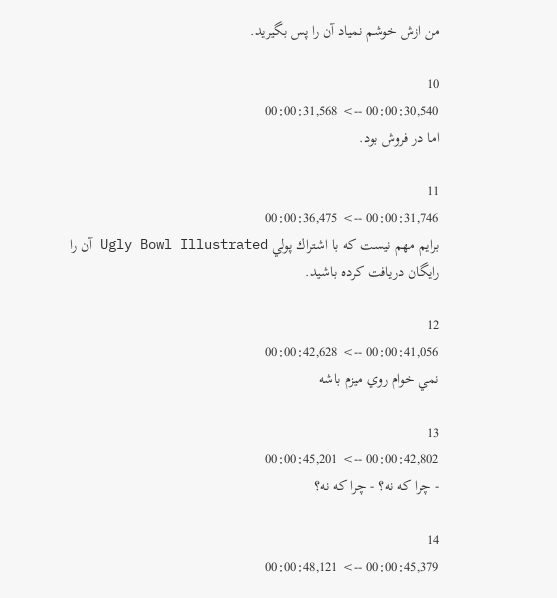من ازش خوشم نمياد آن را پس بگيريد.

10
00:00:30,540 --> 00:00:31,568
اما در فروش بود.

11
00:00:31,746 --> 00:00:36,475
برايم مهم نيست كه با اشتراك پولي Ugly Bowl Illustrated آن را رايگان دريافت كرده باشيد.

12
00:00:41,056 --> 00:00:42,628
نمي خوام روي ميزم باشه

13
00:00:42,802 --> 00:00:45,201
- چرا كه نه؟ - چرا كه نه؟

14
00:00:45,379 --> 00:00:48,121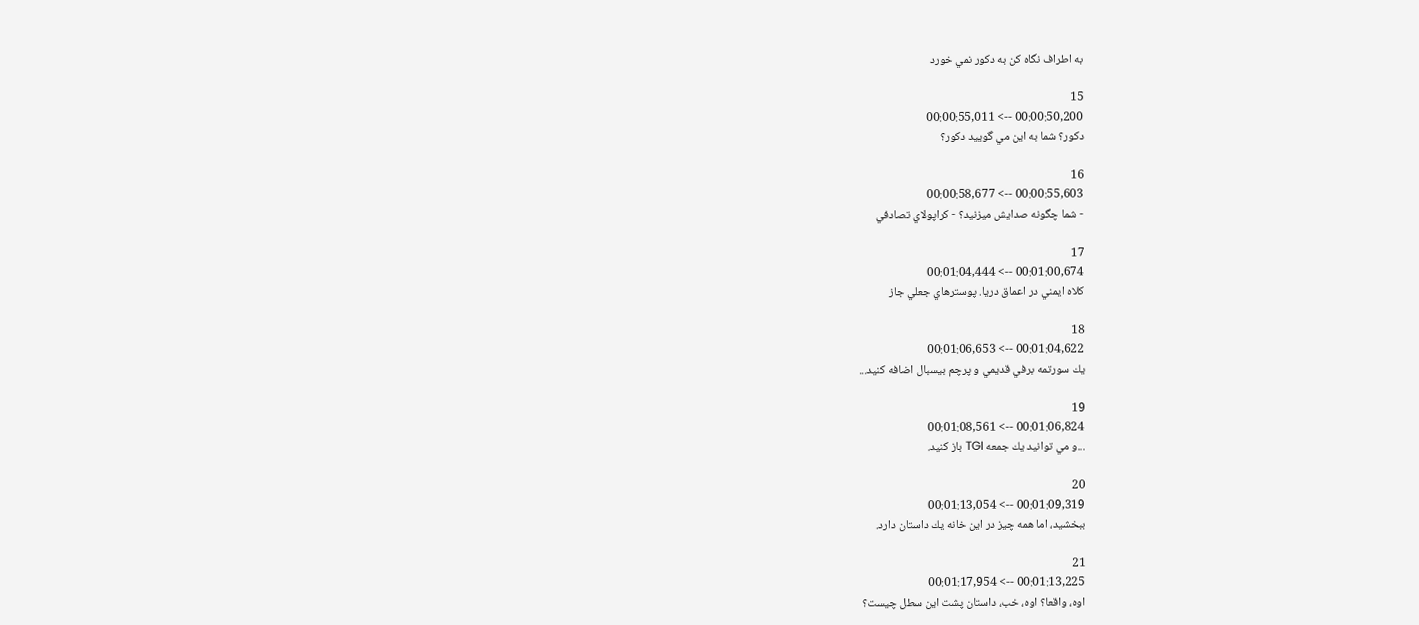به اطراف نگاه كن به دكور نمي خورد

15
00:00:50,200 --> 00:00:55,011
دكور؟ شما به اين مي گوييد دكور؟

16
00:00:55,603 --> 00:00:58,677
- شما چگونه صدايش ميزنيد؟ - كراپولاي تصادفي

17
00:01:00,674 --> 00:01:04,444
كلاه ايمني در اعماق دريا. پوسترهاي جعلي جاز

18
00:01:04,622 --> 00:01:06,653
يك سورتمه برفي قديمي و پرچم بيسبال اضافه كنيد...

19
00:01:06,824 --> 00:01:08,561
...و مي توانيد يك جمعه TGI باز كنيد.

20
00:01:09,319 --> 00:01:13,054
ببخشيد، اما همه چيز در اين خانه يك داستان دارد.

21
00:01:13,225 --> 00:01:17,954
اوه، واقعا؟ اوه، خب، داستان پشت اين سطل چيست؟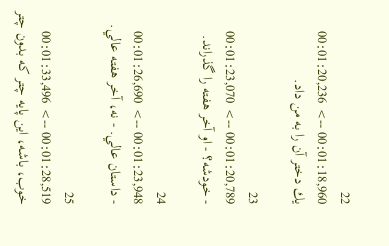22
00:01:18,960 --> 00:01:20,236
يك دختر آن را به من داد.

23
00:01:20,789 --> 00:01:23,070
- خودشه؟ - او آخر هفته را گذراند.

24
00:01:23,948 --> 00:01:26,690
- داستان عالي. - نه، آخر هفته عالي.

25
00:01:28,519 --> 00:01:33,496
خوب، باشه، اين پايه چتر كه بدون چتر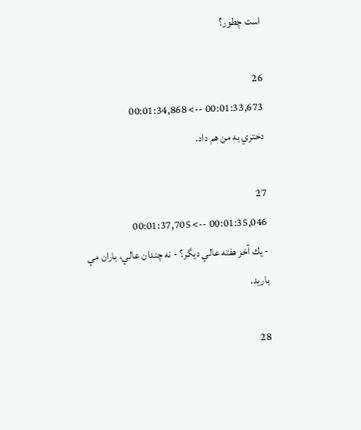است چطور؟

26
00:01:33,673 --> 00:01:34,868
دختري به من هم داد.

27
00:01:35,046 --> 00:01:37,705
- يك آخر هفته عالي ديگر؟ - نه چندان عالي، باران مي باريد.

28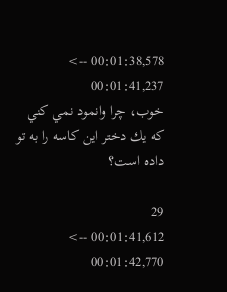00:01:38,578 --> 00:01:41,237
خوب، چرا وانمود نمي كني كه يك دختر اين كاسه را به تو داده است؟

29
00:01:41,612 --> 00:01:42,770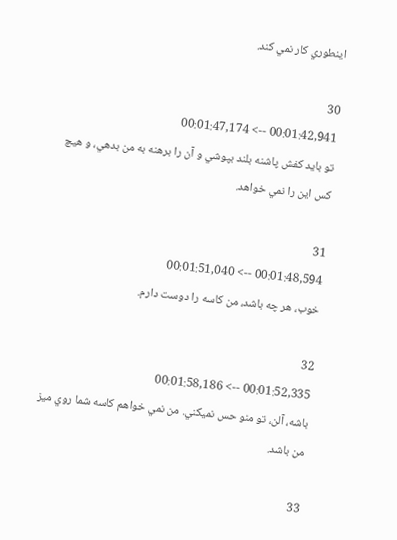اينطوري كار نمي كند.

30
00:01:42,941 --> 00:01:47,174
تو بايد كفش پاشنه بلند بپوشي و آن را برهنه به من بدهي، و هيچ كس اين را نمي خواهد.

31
00:01:48,594 --> 00:01:51,040
خوب، هر چه باشد، من كاسه را دوست دارم.

32
00:01:52,335 --> 00:01:58,186
باشه، آلن، تو منو حس نميكني. من نمي خواهم كاسه شما روي ميز من باشد.

33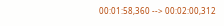00:01:58,360 --> 00:02:00,312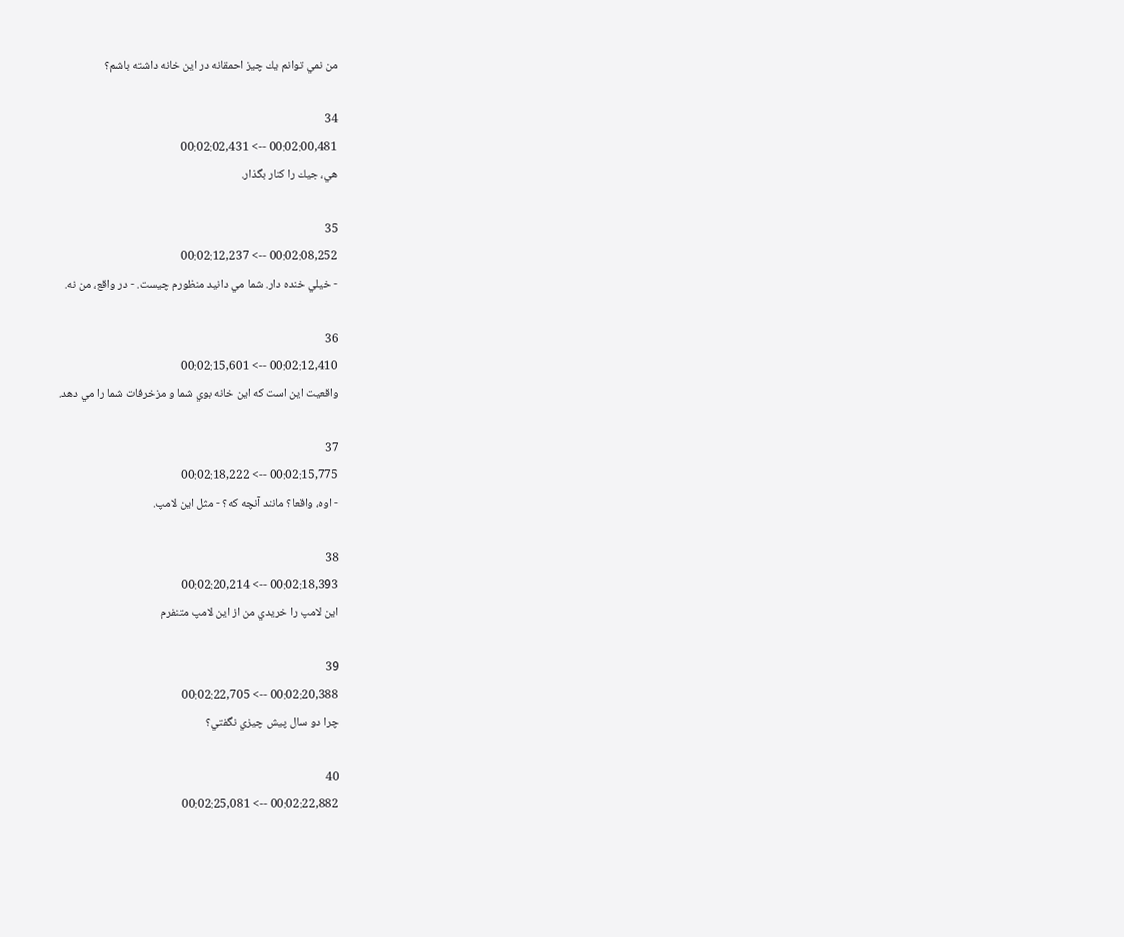من نمي توانم يك چيز احمقانه در اين خانه داشته باشم؟

34
00:02:00,481 --> 00:02:02,431
هي، جيك را كنار بگذار.

35
00:02:08,252 --> 00:02:12,237
- خيلي خنده دار. شما مي دانيد منظورم چيست. - در واقع، من نه.

36
00:02:12,410 --> 00:02:15,601
واقعيت اين است كه اين خانه بوي شما و مزخرفات شما را مي دهد.

37
00:02:15,775 --> 00:02:18,222
- اوه، واقعا؟ مانند آنچه كه؟ - مثل اين لامپ.

38
00:02:18,393 --> 00:02:20,214
اين لامپ را خريدي من از اين لامپ متنفرم

39
00:02:20,388 --> 00:02:22,705
چرا دو سال پيش چيزي نگفتي؟

40
00:02:22,882 --> 00:02:25,081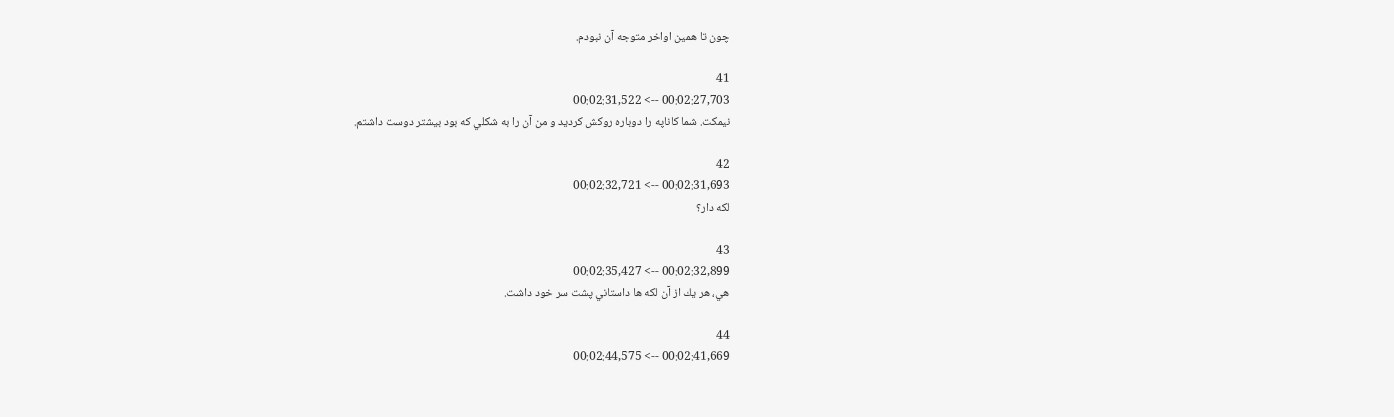چون تا همين اواخر متوجه آن نبودم.

41
00:02:27,703 --> 00:02:31,522
نيمكت. شما كاناپه را دوباره روكش كرديد و من آن را به شكلي كه بود بيشتر دوست داشتم.

42
00:02:31,693 --> 00:02:32,721
لكه دار؟

43
00:02:32,899 --> 00:02:35,427
هي، هر يك از آن لكه ها داستاني پشت سر خود داشت.

44
00:02:41,669 --> 00:02:44,575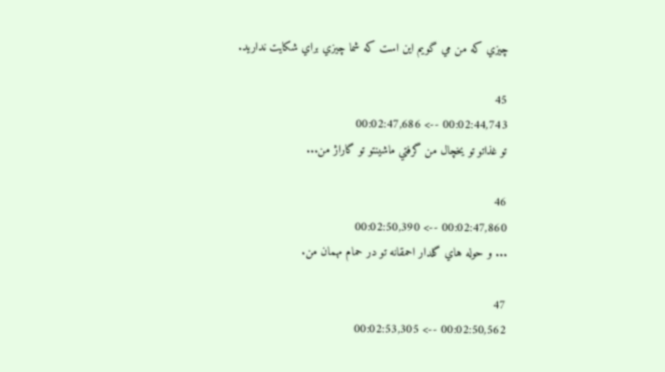چيزي كه من مي گويم اين است كه شما چيزي براي شكايت نداريد.

45
00:02:44,743 --> 00:02:47,686
تو غذاتو تو يخچال من گرفتي ماشينتو تو گاراژ من...

46
00:02:47,860 --> 00:02:50,390
... و حوله هاي گلدار احمقانه تو در حمام مهمان من.

47
00:02:50,562 --> 00:02:53,305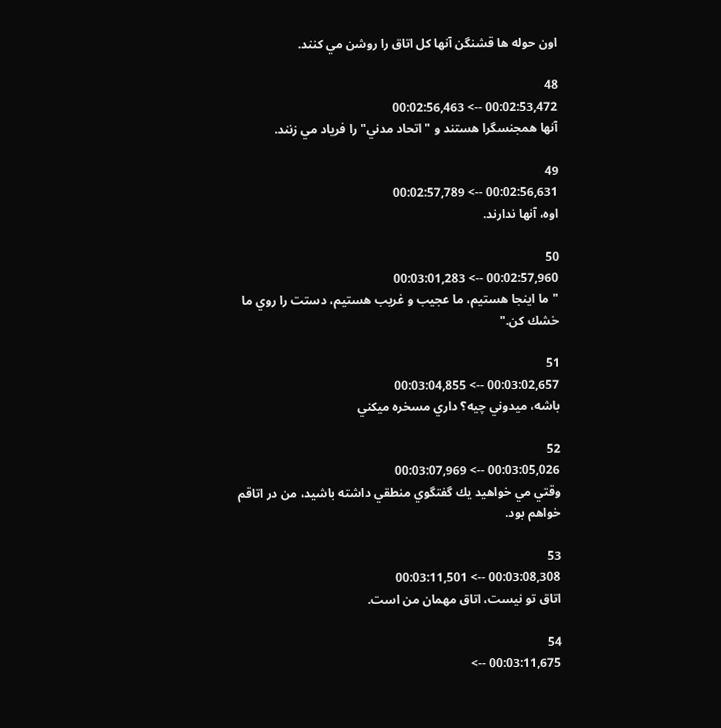اون حوله ها قشنگن آنها كل اتاق را روشن مي كنند.

48
00:02:53,472 --> 00:02:56,463
آنها همجنسگرا هستند و "اتحاد مدني" را فرياد مي زنند.

49
00:02:56,631 --> 00:02:57,789
اوه، آنها ندارند.

50
00:02:57,960 --> 00:03:01,283
"ما اينجا هستيم، ما عجيب و غريب هستيم، دستت را روي ما خشك كن."

51
00:03:02,657 --> 00:03:04,855
باشه، ميدوني چيه؟ داري مسخره ميكني

52
00:03:05,026 --> 00:03:07,969
وقتي مي خواهيد يك گفتگوي منطقي داشته باشيد، من در اتاقم خواهم بود.

53
00:03:08,308 --> 00:03:11,501
اتاق تو نيست، اتاق مهمان من است.

54
00:03:11,675 -->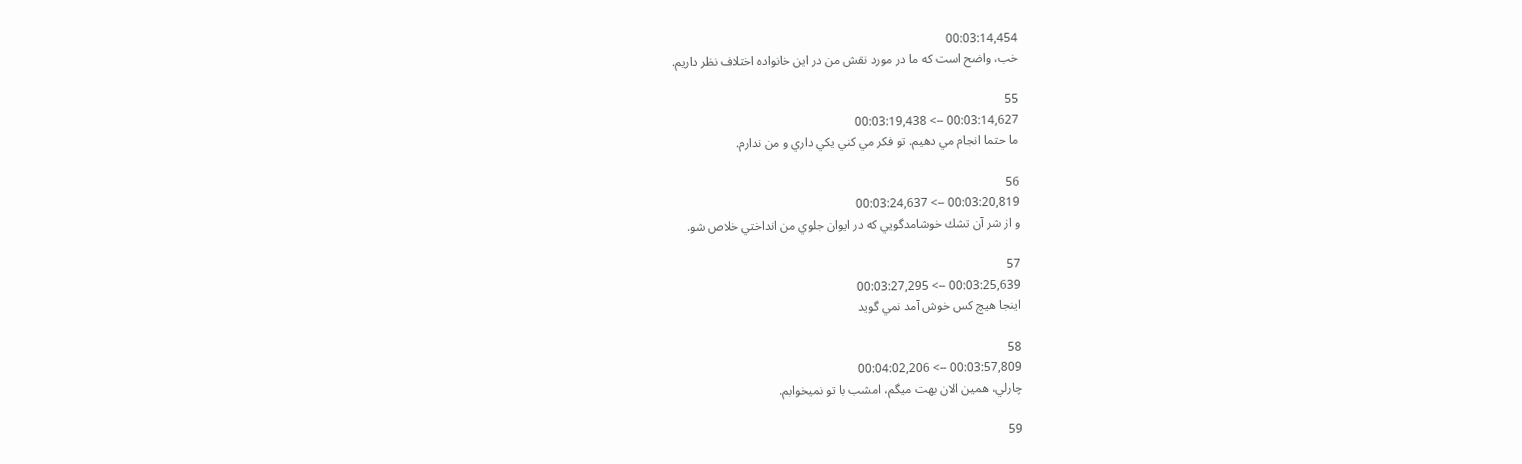00:03:14,454
خب، واضح است كه ما در مورد نقش من در اين خانواده اختلاف نظر داريم.

55
00:03:14,627 --> 00:03:19,438
ما حتما انجام مي دهيم. تو فكر مي كني يكي داري و من ندارم.

56
00:03:20,819 --> 00:03:24,637
و از شر آن تشك خوشامدگويي كه در ايوان جلوي من انداختي خلاص شو.

57
00:03:25,639 --> 00:03:27,295
اينجا هيچ كس خوش آمد نمي گويد

58
00:03:57,809 --> 00:04:02,206
چارلي، همين الان بهت ميگم، امشب با تو نميخوابم.

59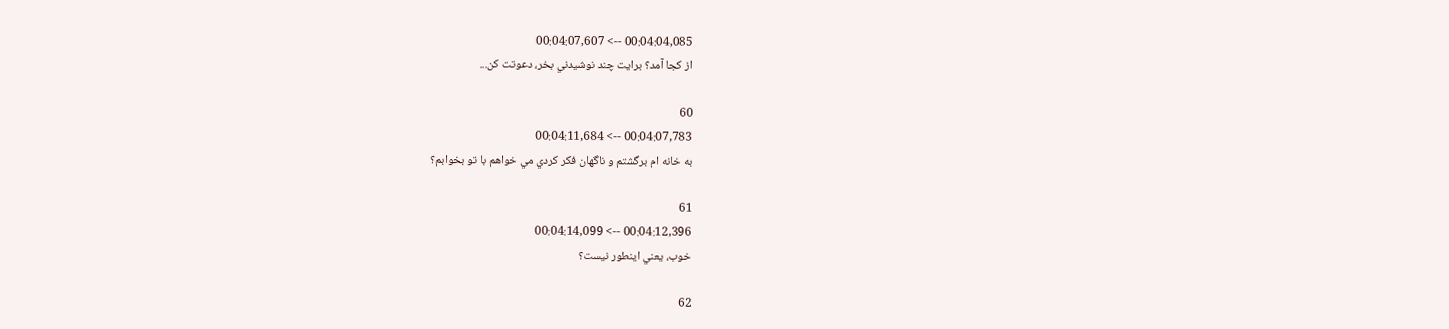00:04:04,085 --> 00:04:07,607
از كجا آمد؟ برايت چند نوشيدني بخر، دعوتت كن...

60
00:04:07,783 --> 00:04:11,684
به خانه ام برگشتم و ناگهان فكر كردي مي خواهم با تو بخوابم؟

61
00:04:12,396 --> 00:04:14,099
خوب، يعني اينطور نيست؟

62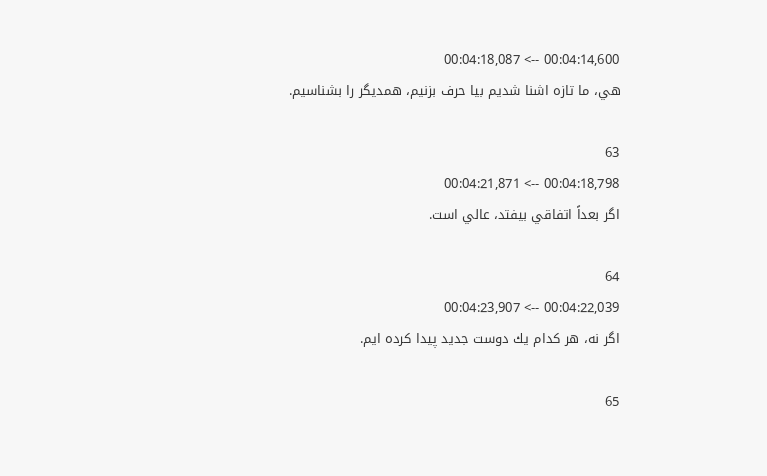00:04:14,600 --> 00:04:18,087
هي، ما تازه اشنا شديم بيا حرف بزنيم، همديگر را بشناسيم.

63
00:04:18,798 --> 00:04:21,871
اگر بعداً اتفاقي بيفتد، عالي است.

64
00:04:22,039 --> 00:04:23,907
اگر نه، هر كدام يك دوست جديد پيدا كرده ايم.

65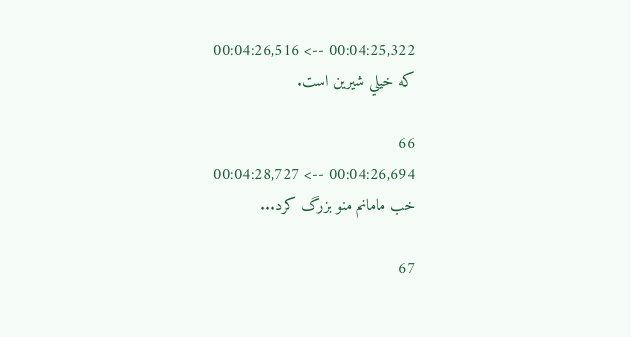00:04:25,322 --> 00:04:26,516
كه خيلي شيرين است.

66
00:04:26,694 --> 00:04:28,727
خب مامانم منو بزرگ كرد...

67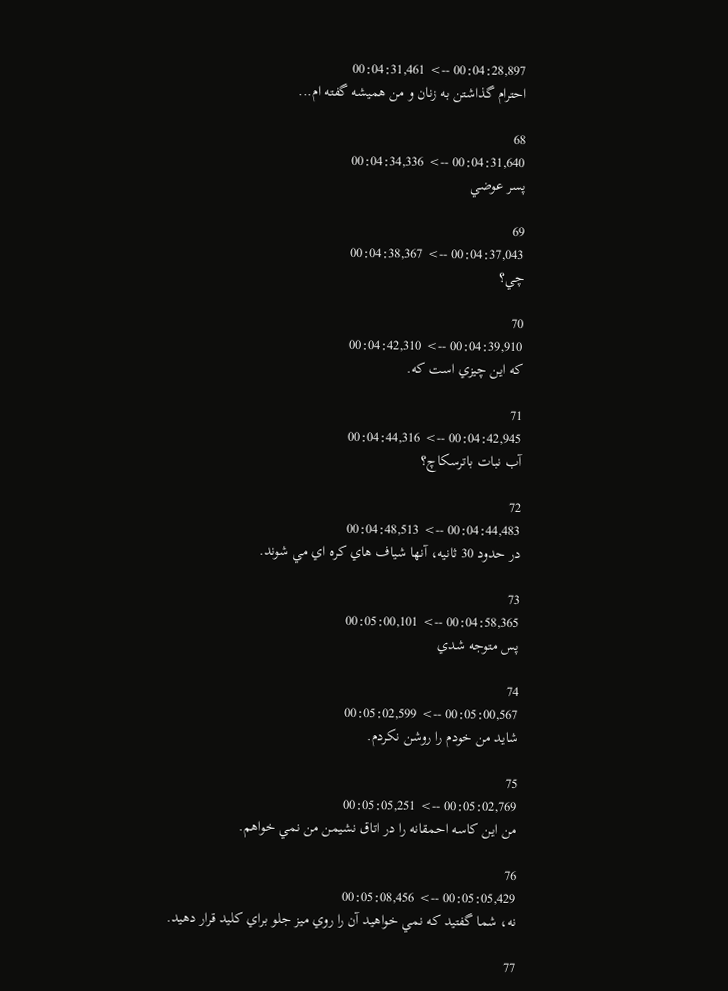00:04:28,897 --> 00:04:31,461
احترام گذاشتن به زنان و من هميشه گفته ام...

68
00:04:31,640 --> 00:04:34,336
پسر عوضي

69
00:04:37,043 --> 00:04:38,367
چي؟

70
00:04:39,910 --> 00:04:42,310
كه اين چيزي است كه.

71
00:04:42,945 --> 00:04:44,316
آب نبات باترسكاچ؟

72
00:04:44,483 --> 00:04:48,513
در حدود 30 ثانيه، آنها شياف هاي كره اي مي شوند.

73
00:04:58,365 --> 00:05:00,101
پس متوجه شدي

74
00:05:00,567 --> 00:05:02,599
شايد من خودم را روشن نكردم.

75
00:05:02,769 --> 00:05:05,251
من اين كاسه احمقانه را در اتاق نشيمن من نمي خواهم.

76
00:05:05,429 --> 00:05:08,456
نه، شما گفتيد كه نمي خواهيد آن را روي ميز جلو براي كليد قرار دهيد.

77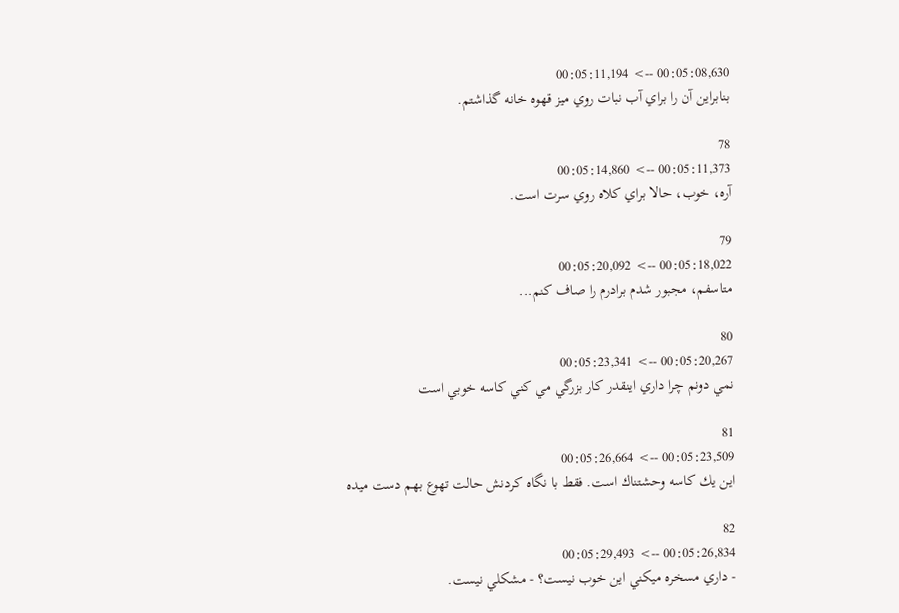00:05:08,630 --> 00:05:11,194
بنابراين آن را براي آب نبات روي ميز قهوه خانه گذاشتم.

78
00:05:11,373 --> 00:05:14,860
آره، خوب، حالا براي كلاه روي سرت است.

79
00:05:18,022 --> 00:05:20,092
متاسفم، مجبور شدم برادرم را صاف كنم...

80
00:05:20,267 --> 00:05:23,341
نمي دونم چرا داري اينقدر كار بزرگي مي كني كاسه خوبي است

81
00:05:23,509 --> 00:05:26,664
اين يك كاسه وحشتناك است. فقط با نگاه كردنش حالت تهوع بهم دست ميده

82
00:05:26,834 --> 00:05:29,493
- داري مسخره ميكني اين خوب نيست؟ - مشكلي نيست.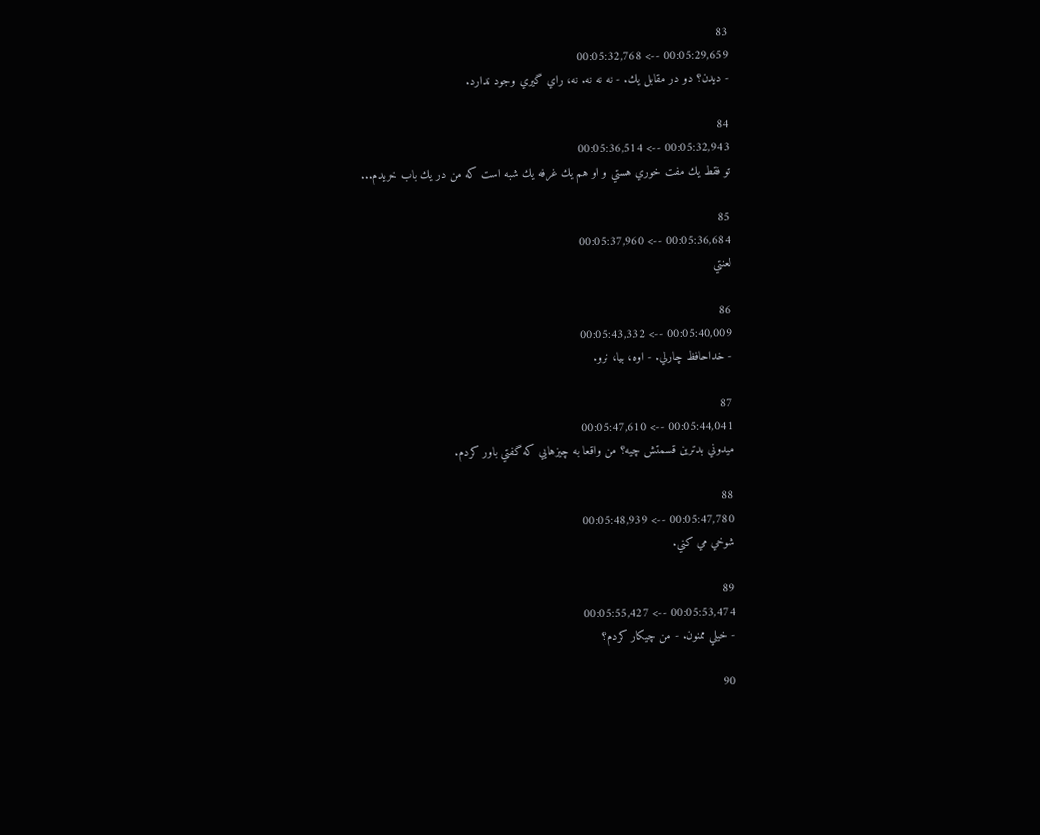83
00:05:29,659 --> 00:05:32,768
- ديدن؟ دو در مقابل يك. - نه نه نه. نه، راي گيري وجود ندارد.

84
00:05:32,943 --> 00:05:36,514
تو فقط يك مفت خوري هستي و او هم يك غرفه يك شبه است كه من در يك باب خريدم...

85
00:05:36,684 --> 00:05:37,960
لعنتي

86
00:05:40,009 --> 00:05:43,332
- خداحافظ چارلي. - اوه، بيا، نرو.

87
00:05:44,041 --> 00:05:47,610
ميدوني بدترين قسمتش چيه؟ من واقعا به چيزهايي كه گفتي باور كردم.

88
00:05:47,780 --> 00:05:48,939
شوخي مي كني.

89
00:05:53,474 --> 00:05:55,427
- خيلي ممنون. - من چيكار كردم؟

90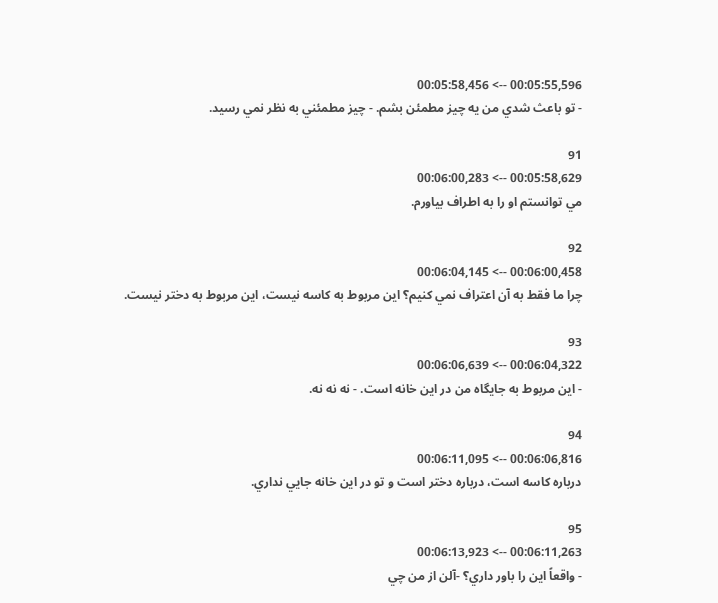00:05:55,596 --> 00:05:58,456
- تو باعث شدي من يه چيز مطمئن بشم. - چيز مطمئني به نظر نمي رسيد.

91
00:05:58,629 --> 00:06:00,283
مي توانستم او را به اطراف بياورم.

92
00:06:00,458 --> 00:06:04,145
چرا ما فقط به آن اعتراف نمي كنيم؟ اين مربوط به كاسه نيست، اين مربوط به دختر نيست.

93
00:06:04,322 --> 00:06:06,639
- اين مربوط به جايگاه من در اين خانه است. - نه نه نه.

94
00:06:06,816 --> 00:06:11,095
درباره كاسه است، درباره دختر است و تو در اين خانه جايي نداري.

95
00:06:11,263 --> 00:06:13,923
- واقعاً اين را باور داري؟ -آلن از من چي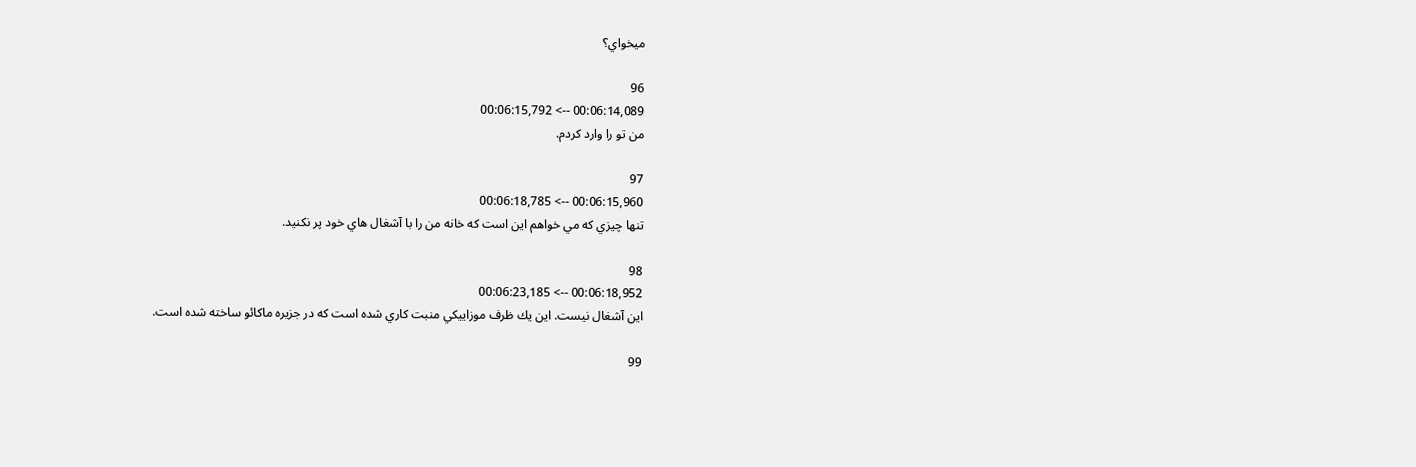ميخواي؟

96
00:06:14,089 --> 00:06:15,792
من تو را وارد كردم.

97
00:06:15,960 --> 00:06:18,785
تنها چيزي كه مي خواهم اين است كه خانه من را با آشغال هاي خود پر نكنيد.

98
00:06:18,952 --> 00:06:23,185
اين آشغال نيست. اين يك ظرف موزاييكي منبت كاري شده است كه در جزيره ماكائو ساخته شده است.

99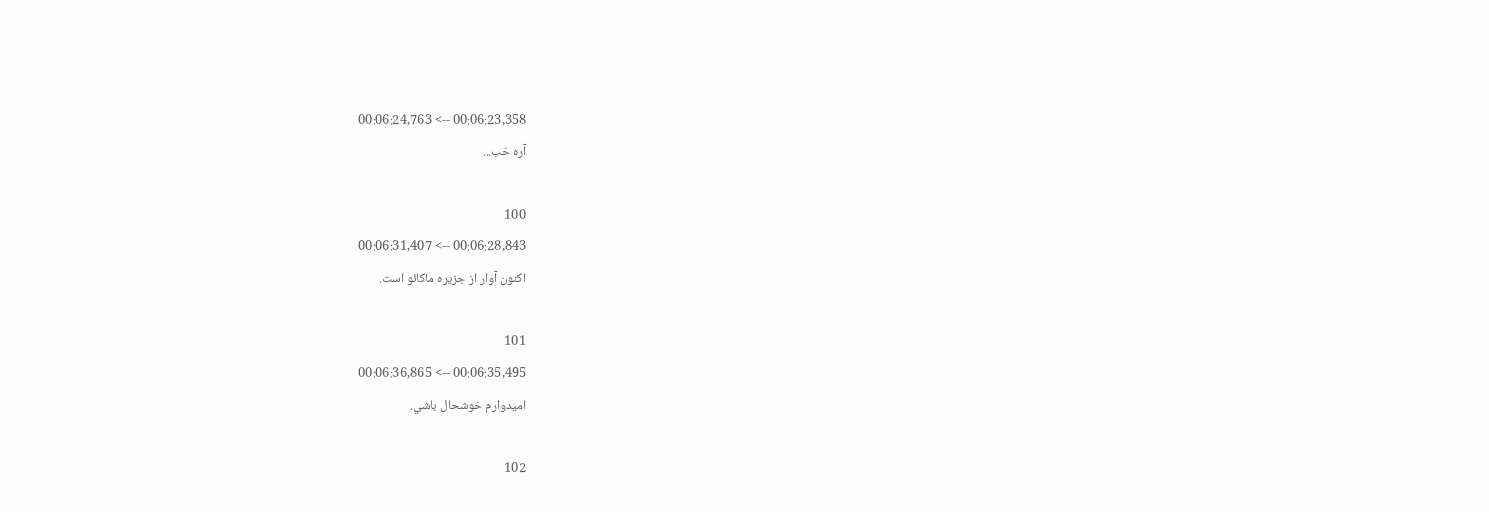00:06:23,358 --> 00:06:24,763
آره خب...

100
00:06:28,843 --> 00:06:31,407
اكنون آوار از جزيره ماكائو است.

101
00:06:35,495 --> 00:06:36,865
اميدوارم خوشحال باشي.

102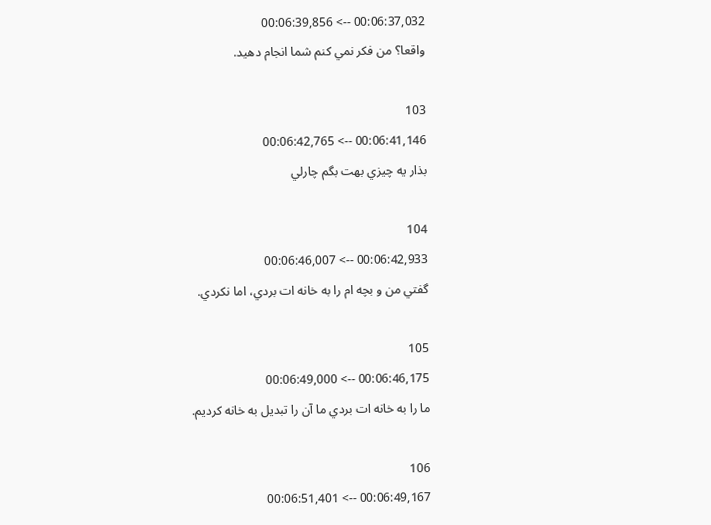00:06:37,032 --> 00:06:39,856
واقعا؟ من فكر نمي كنم شما انجام دهيد.

103
00:06:41,146 --> 00:06:42,765
بذار يه چيزي بهت بگم چارلي

104
00:06:42,933 --> 00:06:46,007
گفتي من و بچه ام را به خانه ات بردي، اما نكردي.

105
00:06:46,175 --> 00:06:49,000
ما را به خانه ات بردي ما آن را تبديل به خانه كرديم.

106
00:06:49,167 --> 00:06:51,401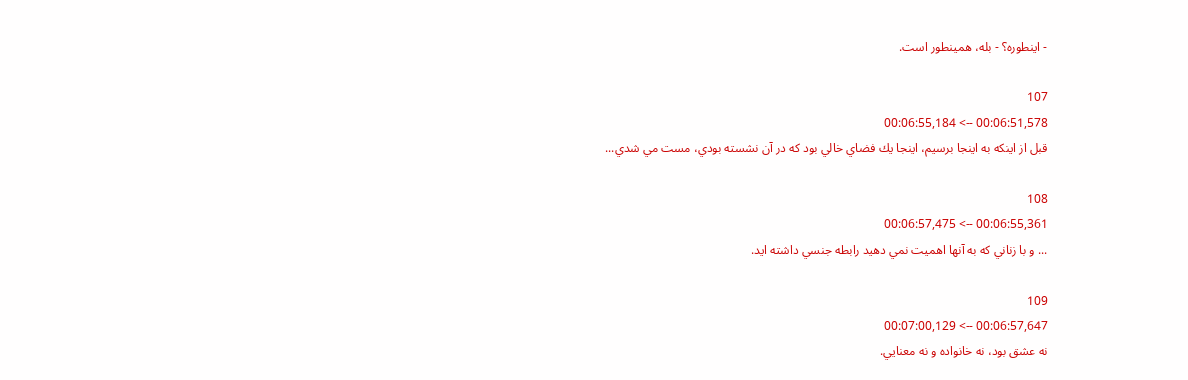- اينطوره؟ - بله، همينطور است.

107
00:06:51,578 --> 00:06:55,184
قبل از اينكه به اينجا برسيم، اينجا يك فضاي خالي بود كه در آن نشسته بودي، مست مي شدي...

108
00:06:55,361 --> 00:06:57,475
... و با زناني كه به آنها اهميت نمي دهيد رابطه جنسي داشته ايد.

109
00:06:57,647 --> 00:07:00,129
نه عشق بود، نه خانواده و نه معنايي.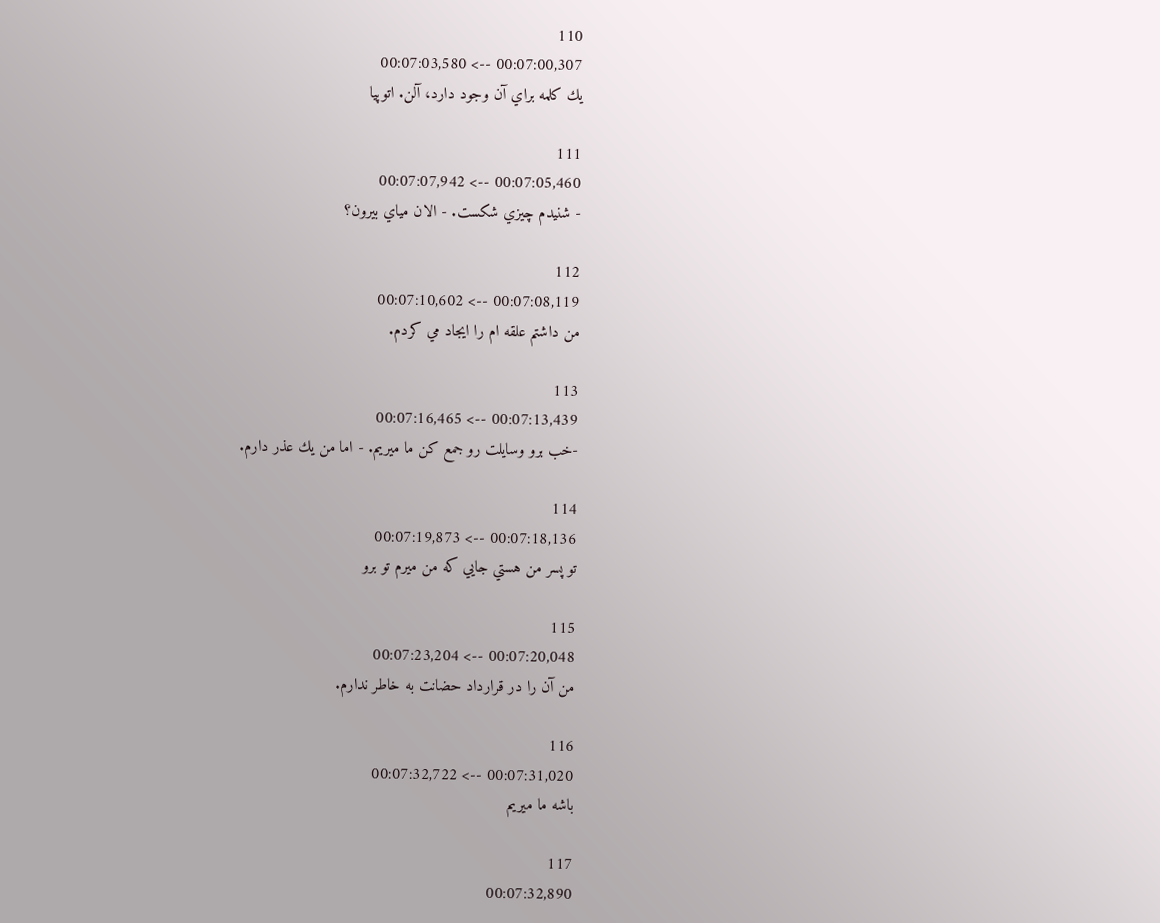110
00:07:00,307 --> 00:07:03,580
يك كلمه براي آن وجود دارد، آلن. اتوپيا

111
00:07:05,460 --> 00:07:07,942
- شنيدم چيزي شكست. - الان مياي بيرون؟

112
00:07:08,119 --> 00:07:10,602
من داشتم علقه ام را ايجاد مي كردم.

113
00:07:13,439 --> 00:07:16,465
-خب برو وسايلت رو جمع كن ما ميريم. - اما من يك عذر دارم.

114
00:07:18,136 --> 00:07:19,873
تو پسر من هستي جايي كه من ميرم تو برو

115
00:07:20,048 --> 00:07:23,204
من آن را در قرارداد حضانت به خاطر ندارم.

116
00:07:31,020 --> 00:07:32,722
باشه ما ميريم

117
00:07:32,890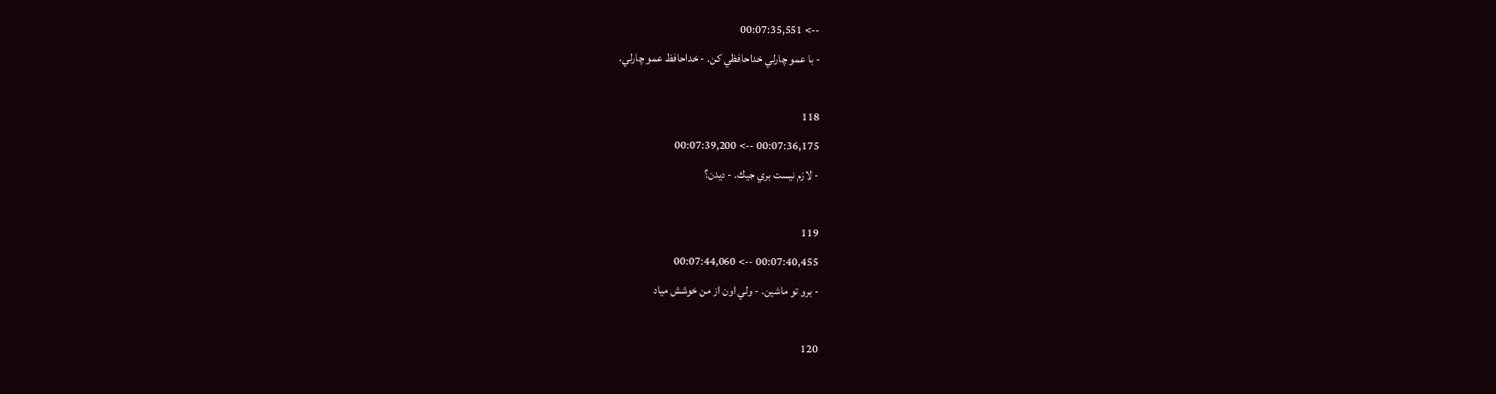--> 00:07:35,551
- با عمو چارلي خداحافظي كن. - خداحافظ عمو چارلي.

118
00:07:36,175 --> 00:07:39,200
- لازم نيست بري جيك. - ديدن؟

119
00:07:40,455 --> 00:07:44,060
- برو تو ماشين. - ولي اون از من خوشش مياد

120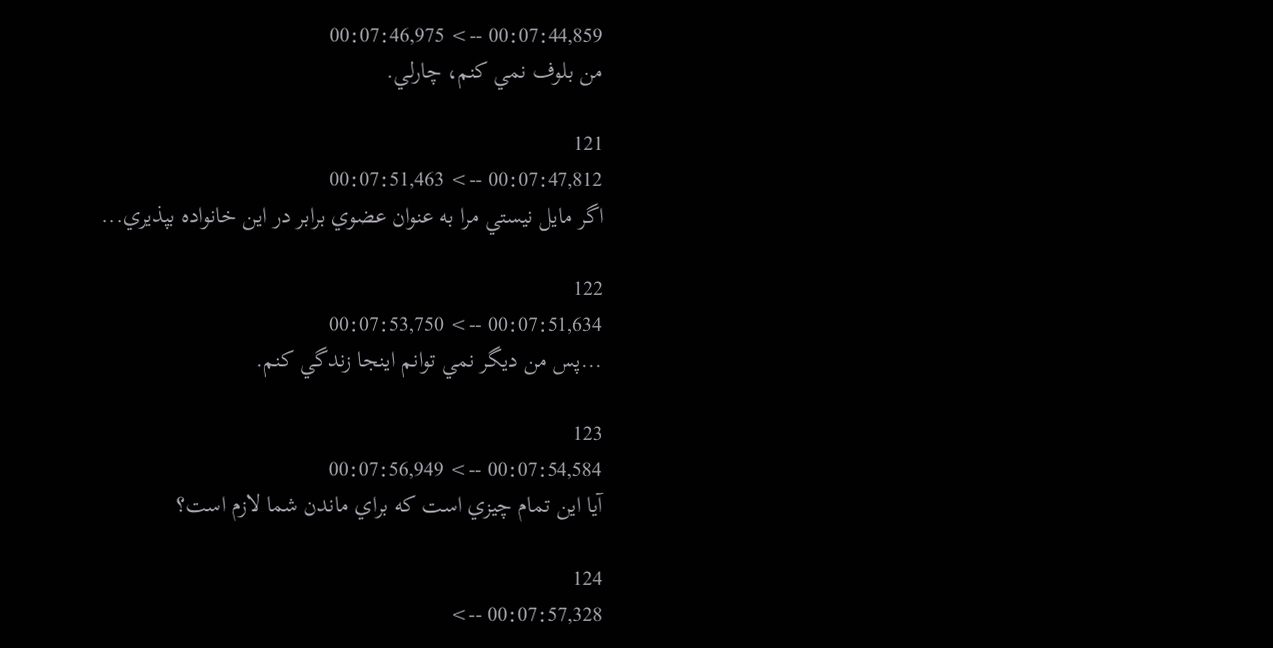00:07:44,859 --> 00:07:46,975
من بلوف نمي كنم، چارلي.

121
00:07:47,812 --> 00:07:51,463
اگر مايل نيستي مرا به عنوان عضوي برابر در اين خانواده بپذيري...

122
00:07:51,634 --> 00:07:53,750
...پس من ديگر نمي توانم اينجا زندگي كنم.

123
00:07:54,584 --> 00:07:56,949
آيا اين تمام چيزي است كه براي ماندن شما لازم است؟

124
00:07:57,328 -->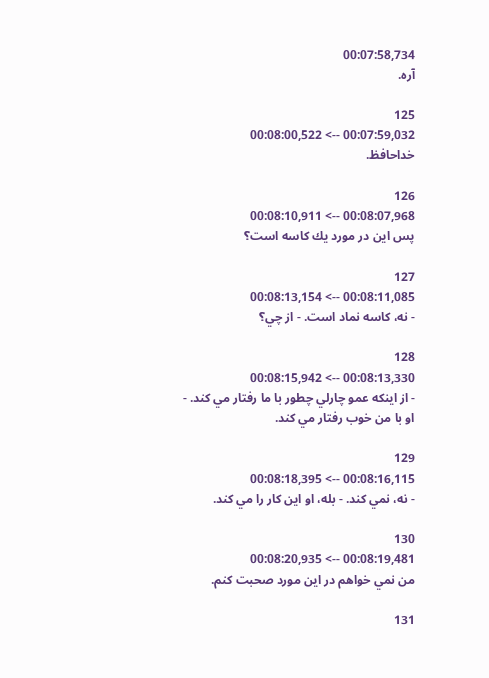00:07:58,734
آره.

125
00:07:59,032 --> 00:08:00,522
خداحافظ.

126
00:08:07,968 --> 00:08:10,911
پس اين در مورد يك كاسه است؟

127
00:08:11,085 --> 00:08:13,154
- نه، كاسه نماد است. - از چي؟

128
00:08:13,330 --> 00:08:15,942
- از اينكه عمو چارلي چطور با ما رفتار مي كند. - او با من خوب رفتار مي كند.

129
00:08:16,115 --> 00:08:18,395
- نه، نمي كند. - بله، او اين كار را مي كند.

130
00:08:19,481 --> 00:08:20,935
من نمي خواهم در اين مورد صحبت كنم.

131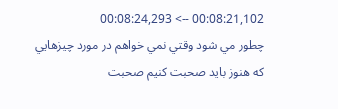00:08:21,102 --> 00:08:24,293
چطور مي شود وقتي نمي خواهم در مورد چيزهايي كه هنوز بايد صحبت كنيم صحبت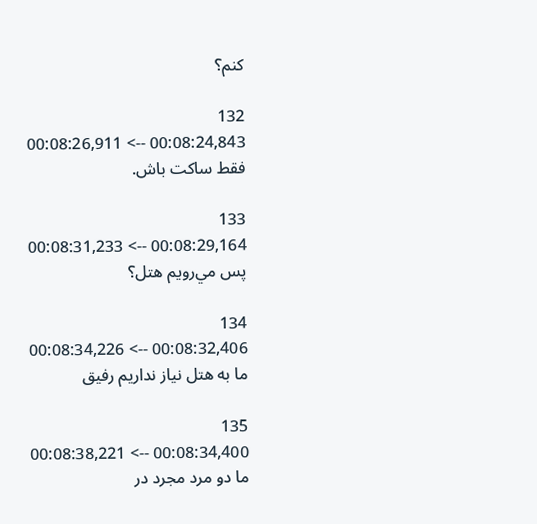كنم؟

132
00:08:24,843 --> 00:08:26,911
فقط ساكت باش.

133
00:08:29,164 --> 00:08:31,233
پس مي‌رويم هتل؟

134
00:08:32,406 --> 00:08:34,226
ما به هتل نياز نداريم رفيق

135
00:08:34,400 --> 00:08:38,221
ما دو مرد مجرد در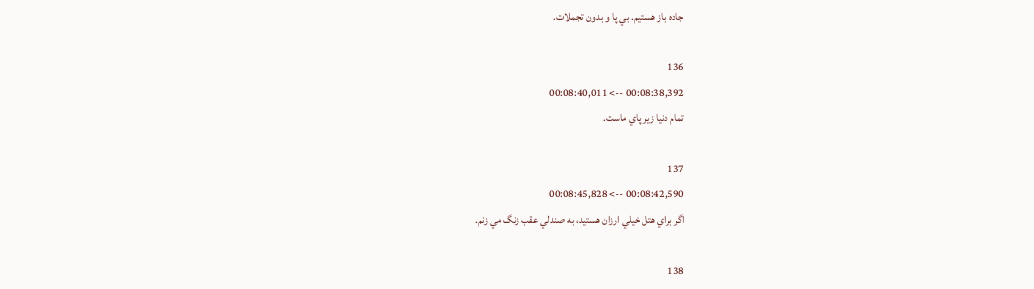جاده باز هستيم. بي پا و بدون تجملات.

136
00:08:38,392 --> 00:08:40,011
تمام دنيا زير پاي ماست.

137
00:08:42,590 --> 00:08:45,828
اگر براي هتل خيلي ارزان هستيد، به صندلي عقب زنگ مي زنم.

138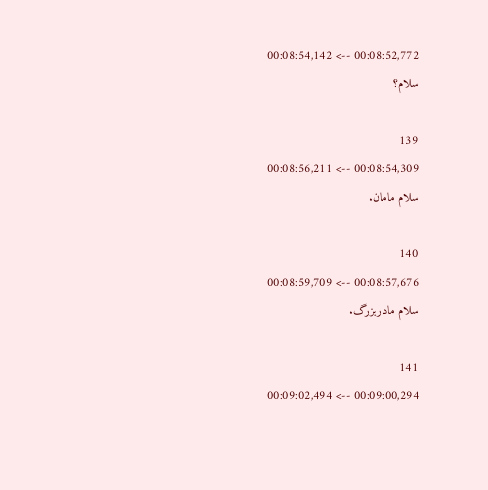00:08:52,772 --> 00:08:54,142
سلام؟

139
00:08:54,309 --> 00:08:56,211
سلام مامان.

140
00:08:57,676 --> 00:08:59,709
سلام مادربزرگ.

141
00:09:00,294 --> 00:09:02,494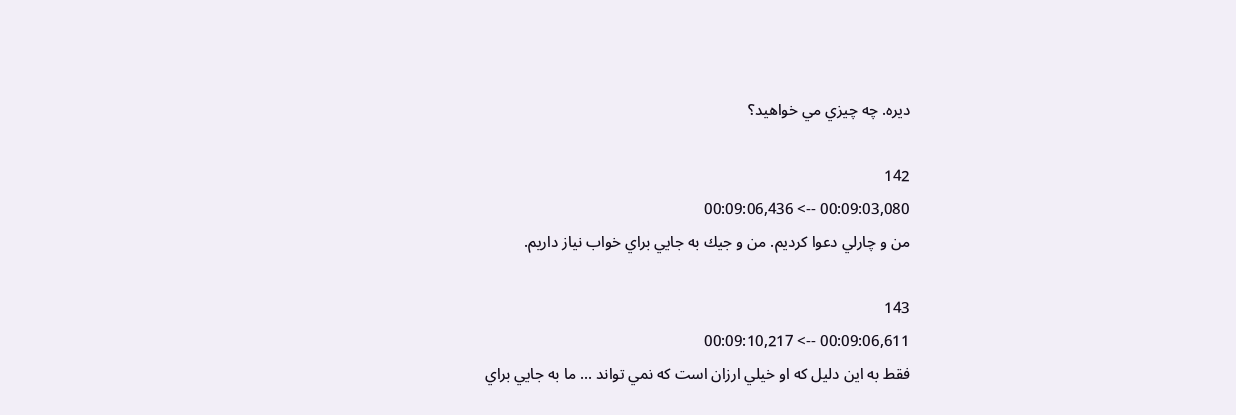ديره. چه چيزي مي خواهيد؟

142
00:09:03,080 --> 00:09:06,436
من و چارلي دعوا كرديم. من و جيك به جايي براي خواب نياز داريم.

143
00:09:06,611 --> 00:09:10,217
فقط به اين دليل كه او خيلي ارزان است كه نمي تواند ... ما به جايي براي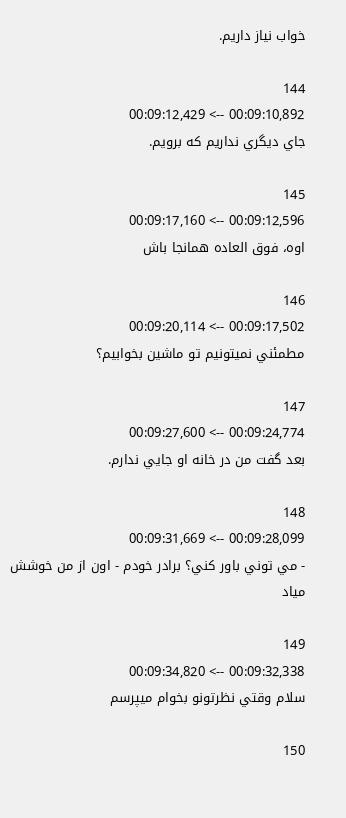خواب نياز داريم.

144
00:09:10,892 --> 00:09:12,429
جاي ديگري نداريم كه برويم.

145
00:09:12,596 --> 00:09:17,160
اوه، فوق العاده همانجا باش

146
00:09:17,502 --> 00:09:20,114
مطمئني نميتونيم تو ماشين بخوابيم؟

147
00:09:24,774 --> 00:09:27,600
بعد گفت من در خانه او جايي ندارم.

148
00:09:28,099 --> 00:09:31,669
- مي توني باور كني؟ برادر خودم - اون از من خوشش مياد

149
00:09:32,338 --> 00:09:34,820
سلام وقتي نظرتونو بخوام ميپرسم

150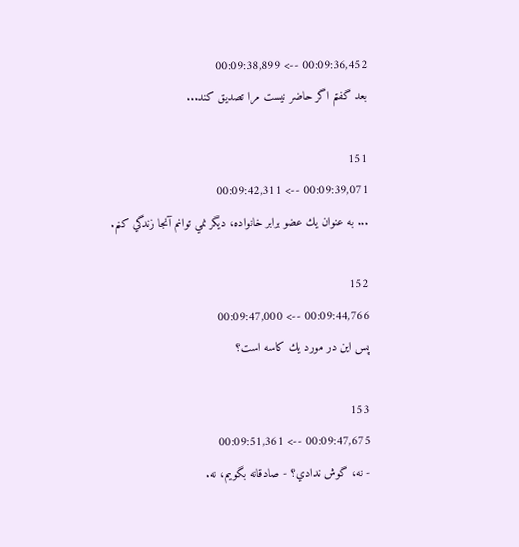00:09:36,452 --> 00:09:38,899
بعد گفتم اگر حاضر نيست مرا تصديق كند...

151
00:09:39,071 --> 00:09:42,311
... به عنوان يك عضو برابر خانواده، ديگر نمي توانم آنجا زندگي كنم.

152
00:09:44,766 --> 00:09:47,000
پس اين در مورد يك كاسه است؟

153
00:09:47,675 --> 00:09:51,361
- نه، گوش ندادي؟ - صادقانه بگويم، نه.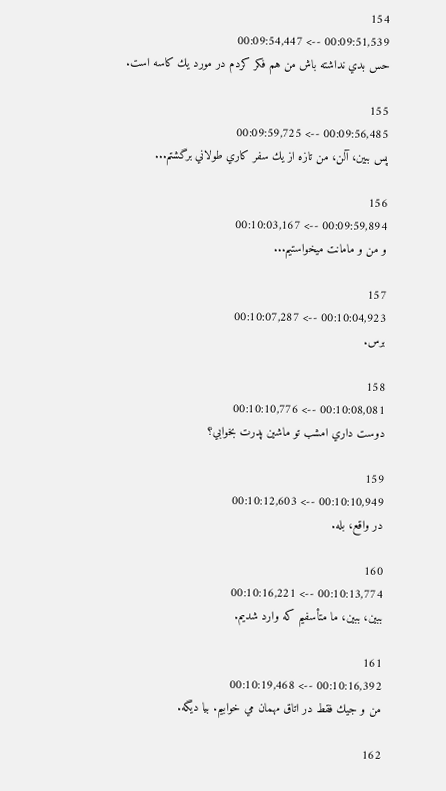154
00:09:51,539 --> 00:09:54,447
حس بدي نداشته باش من هم فكر كردم در مورد يك كاسه است.

155
00:09:56,485 --> 00:09:59,725
پس ببين، آلن، من تازه از يك سفر كاري طولاني برگشتم...

156
00:09:59,894 --> 00:10:03,167
و من و مامانت ميخواستيم...

157
00:10:04,923 --> 00:10:07,287
برس.

158
00:10:08,081 --> 00:10:10,776
دوست داري امشب تو ماشين پدرت بخوابي؟

159
00:10:10,949 --> 00:10:12,603
در واقع، بله.

160
00:10:13,774 --> 00:10:16,221
ببين، ببين، ما متأسفيم كه وارد شديم.

161
00:10:16,392 --> 00:10:19,468
من و جيك فقط در اتاق مهمان مي خوابيم. بيا ديگه.

162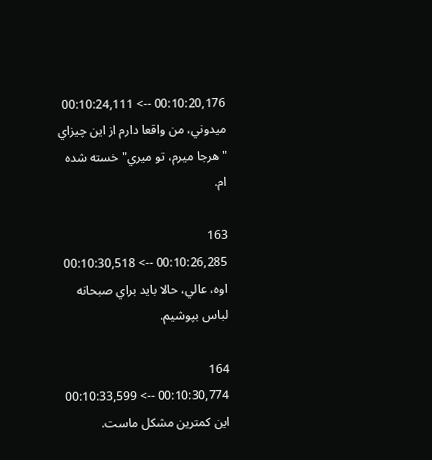00:10:20,176 --> 00:10:24,111
ميدوني، من واقعا دارم از اين چيزاي "هرجا ميرم، تو ميري" خسته شده ام.

163
00:10:26,285 --> 00:10:30,518
اوه، عالي، حالا بايد براي صبحانه لباس بپوشيم.

164
00:10:30,774 --> 00:10:33,599
اين كمترين مشكل ماست.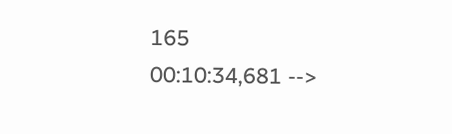165
00:10:34,681 -->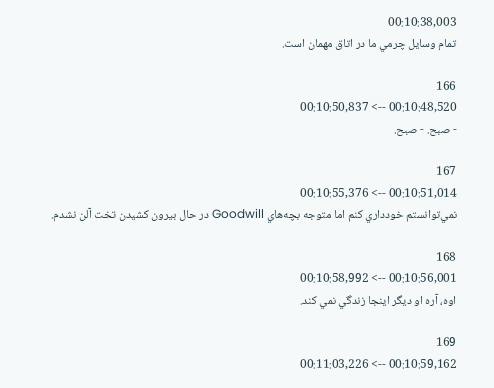00:10:38,003
تمام وسايل چرمي ما در اتاق مهمان است.

166
00:10:48,520 --> 00:10:50,837
- صبح. - صبح.

167
00:10:51,014 --> 00:10:55,376
نمي‌توانستم خودداري كنم اما متوجه بچه‌هاي Goodwill در حال بيرون كشيدن تخت آلن نشدم.

168
00:10:56,001 --> 00:10:58,992
اوه، آره او ديگر اينجا زندگي نمي كند.

169
00:10:59,162 --> 00:11:03,226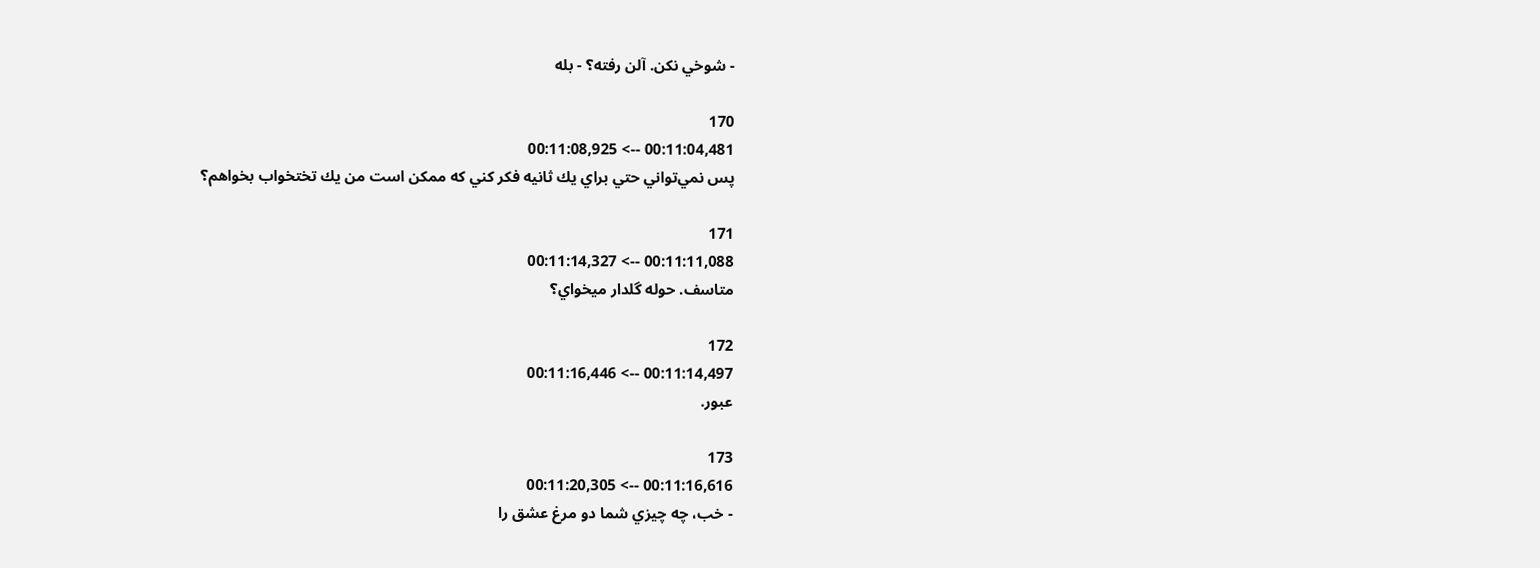- شوخي نكن. آلن رفته؟ - بله

170
00:11:04,481 --> 00:11:08,925
پس نمي‌تواني حتي براي يك ثانيه فكر كني كه ممكن است من يك تختخواب بخواهم؟

171
00:11:11,088 --> 00:11:14,327
متاسف. حوله گلدار ميخواي؟

172
00:11:14,497 --> 00:11:16,446
عبور.

173
00:11:16,616 --> 00:11:20,305
- خب، چه چيزي شما دو مرغ عشق را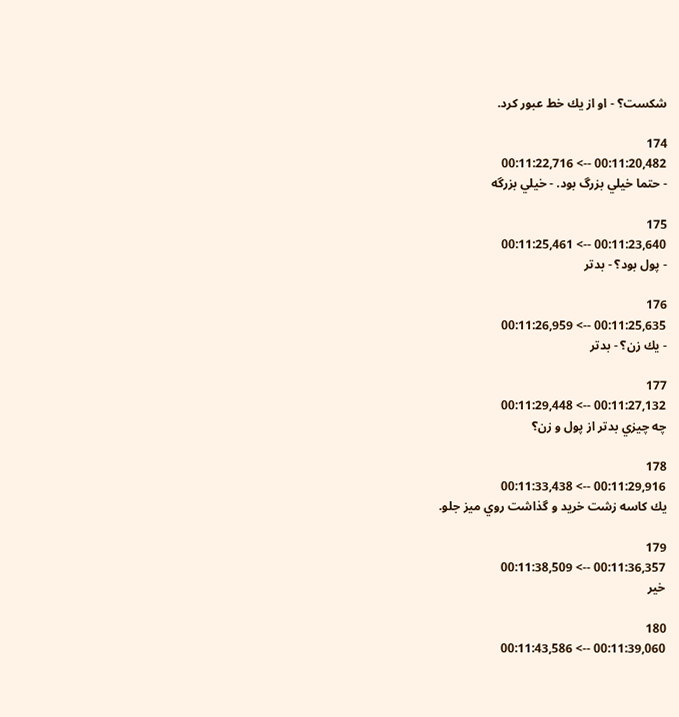شكست؟ - او از يك خط عبور كرد.

174
00:11:20,482 --> 00:11:22,716
- حتما خيلي بزرگ بود. - خيلي بزرگه

175
00:11:23,640 --> 00:11:25,461
- پول بود؟ - بدتر

176
00:11:25,635 --> 00:11:26,959
- يك زن؟ - بدتر

177
00:11:27,132 --> 00:11:29,448
چه چيزي بدتر از پول و زن؟

178
00:11:29,916 --> 00:11:33,438
يك كاسه زشت خريد و گذاشت روي ميز جلو.

179
00:11:36,357 --> 00:11:38,509
خير

180
00:11:39,060 --> 00:11:43,586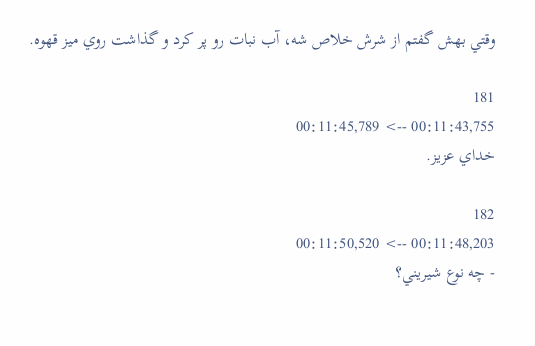وقتي بهش گفتم از شرش خلاص شه، آب نبات رو پر كرد و گذاشت روي ميز قهوه.

181
00:11:43,755 --> 00:11:45,789
خداي عزيز.

182
00:11:48,203 --> 00:11:50,520
- چه نوع شيريني؟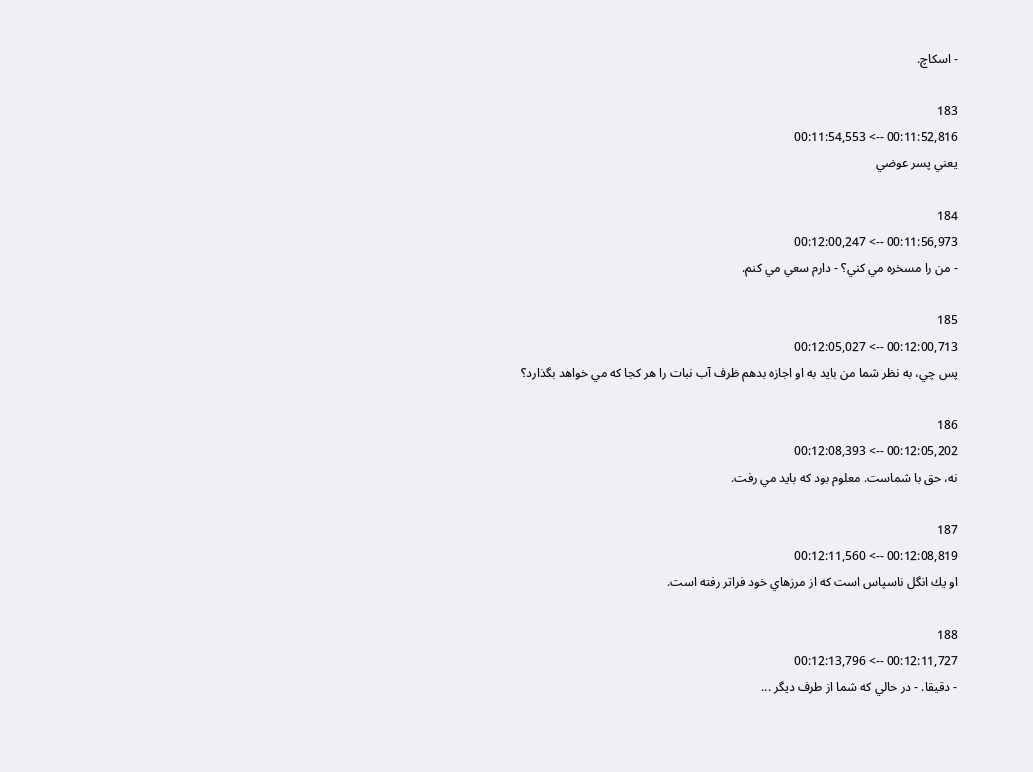- اسكاچ.

183
00:11:52,816 --> 00:11:54,553
يعني پسر عوضي

184
00:11:56,973 --> 00:12:00,247
- من را مسخره مي كني؟ - دارم سعي مي كنم.

185
00:12:00,713 --> 00:12:05,027
پس چي، به نظر شما من بايد به او اجازه بدهم ظرف آب نبات را هر كجا كه مي خواهد بگذارد؟

186
00:12:05,202 --> 00:12:08,393
نه، حق با شماست. معلوم بود كه بايد مي رفت.

187
00:12:08,819 --> 00:12:11,560
او يك انگل ناسپاس است كه از مرزهاي خود فراتر رفته است.

188
00:12:11,727 --> 00:12:13,796
- دقيقا. - در حالي كه شما از طرف ديگر ...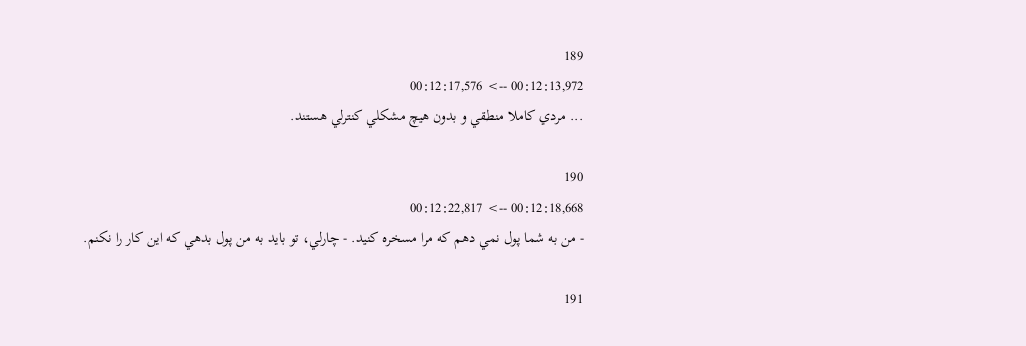189
00:12:13,972 --> 00:12:17,576
... مردي كاملا منطقي و بدون هيچ مشكلي كنترلي هستند.

190
00:12:18,668 --> 00:12:22,817
- من به شما پول نمي دهم كه مرا مسخره كنيد. - چارلي، تو بايد به من پول بدهي كه اين كار را نكنم.

191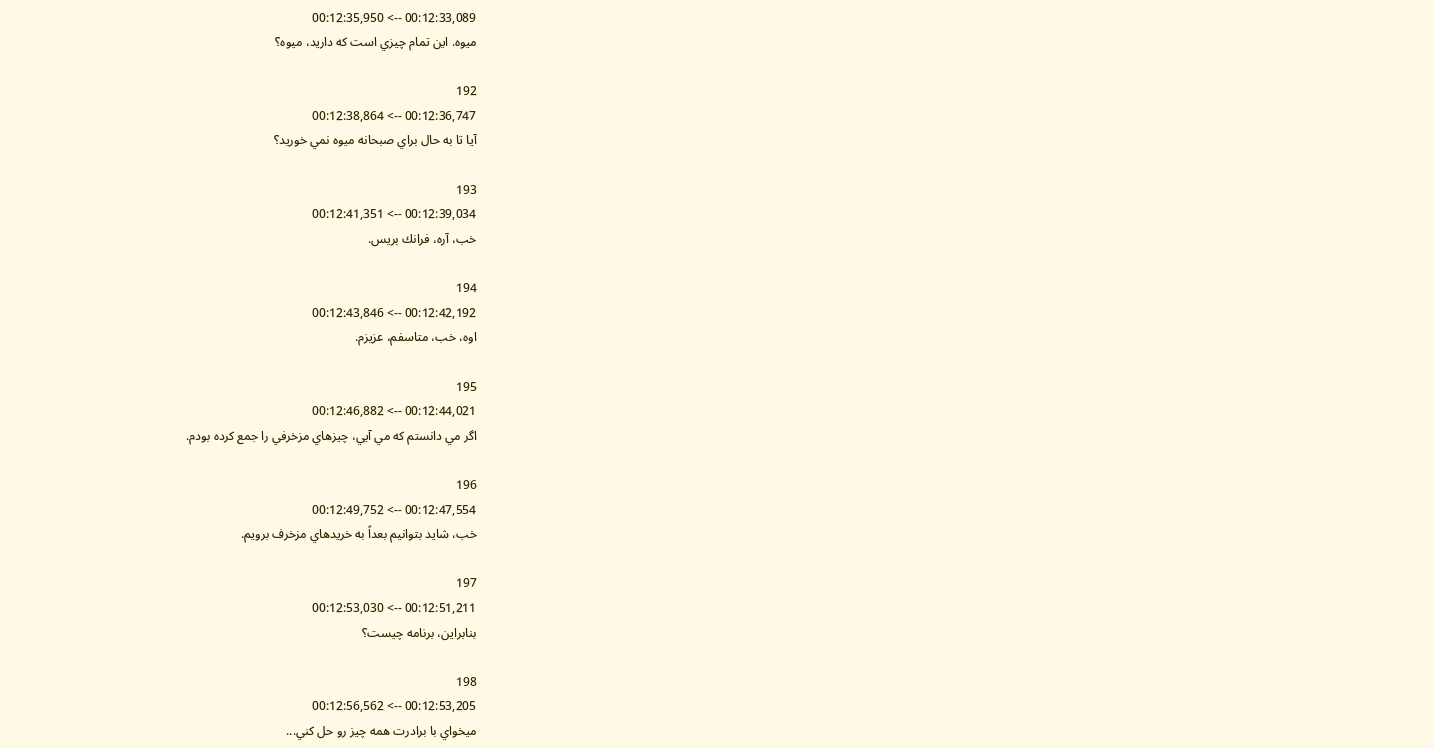00:12:33,089 --> 00:12:35,950
ميوه. اين تمام چيزي است كه داريد، ميوه؟

192
00:12:36,747 --> 00:12:38,864
آيا تا به حال براي صبحانه ميوه نمي خوريد؟

193
00:12:39,034 --> 00:12:41,351
خب، آره، فرانك بريس.

194
00:12:42,192 --> 00:12:43,846
اوه، خب، متاسفم، عزيزم.

195
00:12:44,021 --> 00:12:46,882
اگر مي دانستم كه مي آيي، چيزهاي مزخرفي را جمع كرده بودم.

196
00:12:47,554 --> 00:12:49,752
خب، شايد بتوانيم بعداً به خريدهاي مزخرف برويم.

197
00:12:51,211 --> 00:12:53,030
بنابراين، برنامه چيست؟

198
00:12:53,205 --> 00:12:56,562
ميخواي با برادرت همه چيز رو حل كني...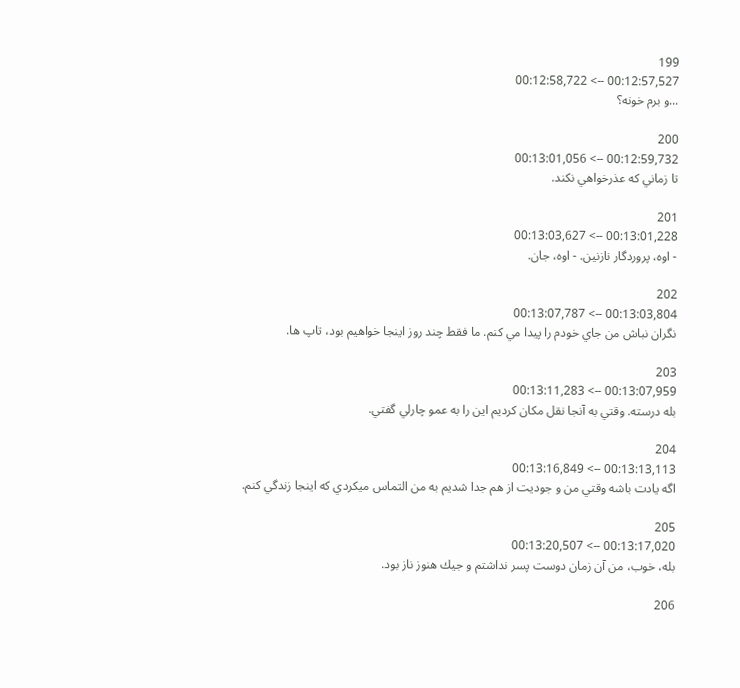199
00:12:57,527 --> 00:12:58,722
...و برم خونه؟

200
00:12:59,732 --> 00:13:01,056
تا زماني كه عذرخواهي نكند.

201
00:13:01,228 --> 00:13:03,627
- اوه، پروردگار نازنين. - اوه، جان.

202
00:13:03,804 --> 00:13:07,787
نگران نباش من جاي خودم را پيدا مي كنم. ما فقط چند روز اينجا خواهيم بود، تاپ ها.

203
00:13:07,959 --> 00:13:11,283
بله درسته. وقتي به آنجا نقل مكان كرديم اين را به عمو چارلي گفتي.

204
00:13:13,113 --> 00:13:16,849
اگه يادت باشه وقتي من و جوديت از هم جدا شديم به من التماس ميكردي كه اينجا زندگي كنم.

205
00:13:17,020 --> 00:13:20,507
بله، خوب، من آن زمان دوست پسر نداشتم و جيك هنوز ناز بود.

206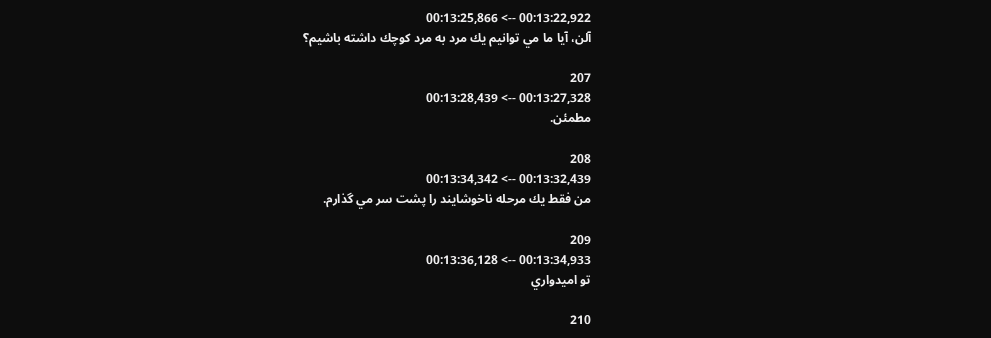00:13:22,922 --> 00:13:25,866
آلن، آيا ما مي توانيم يك مرد به مرد كوچك داشته باشيم؟

207
00:13:27,328 --> 00:13:28,439
مطمئن.

208
00:13:32,439 --> 00:13:34,342
من فقط يك مرحله ناخوشايند را پشت سر مي گذارم.

209
00:13:34,933 --> 00:13:36,128
تو اميدواري

210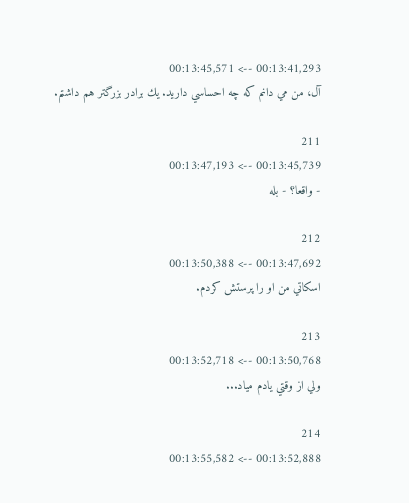00:13:41,293 --> 00:13:45,571
آل، من مي دانم كه چه احساسي داريد. يك برادر بزرگتر هم داشتم.

211
00:13:45,739 --> 00:13:47,193
- واقعا؟ - بله

212
00:13:47,692 --> 00:13:50,388
اسكاتي من او را پرستش كردم.

213
00:13:50,768 --> 00:13:52,718
ولي از وقتي يادم مياد...

214
00:13:52,888 --> 00:13:55,582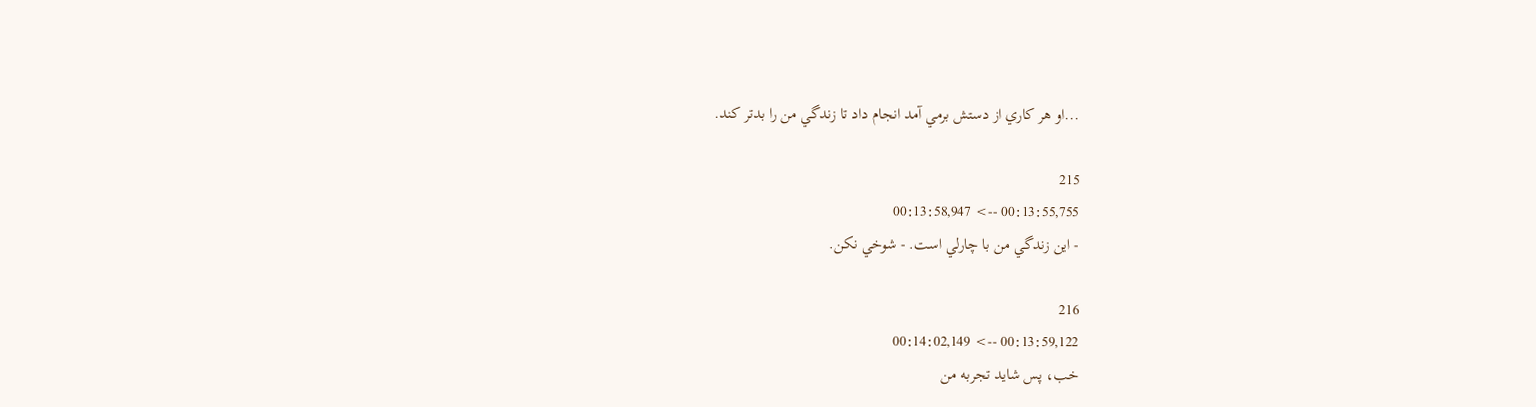...او هر كاري از دستش برمي آمد انجام داد تا زندگي من را بدتر كند.

215
00:13:55,755 --> 00:13:58,947
- اين زندگي من با چارلي است. - شوخي نكن.

216
00:13:59,122 --> 00:14:02,149
خب، پس شايد تجربه من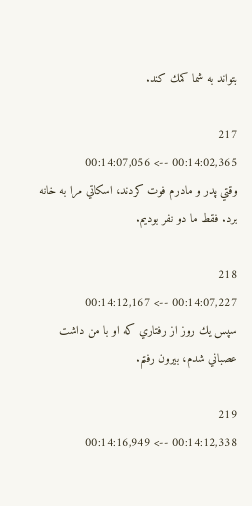بتواند به شما كمك كند.

217
00:14:02,365 --> 00:14:07,056
وقتي پدر و مادرم فوت كردند، اسكاتي مرا به خانه برد. فقط ما دو نفر بوديم.

218
00:14:07,227 --> 00:14:12,167
سپس يك روز از رفتاري كه او با من داشت عصباني شدم، بيرون رفتم.

219
00:14:12,338 --> 00:14:16,949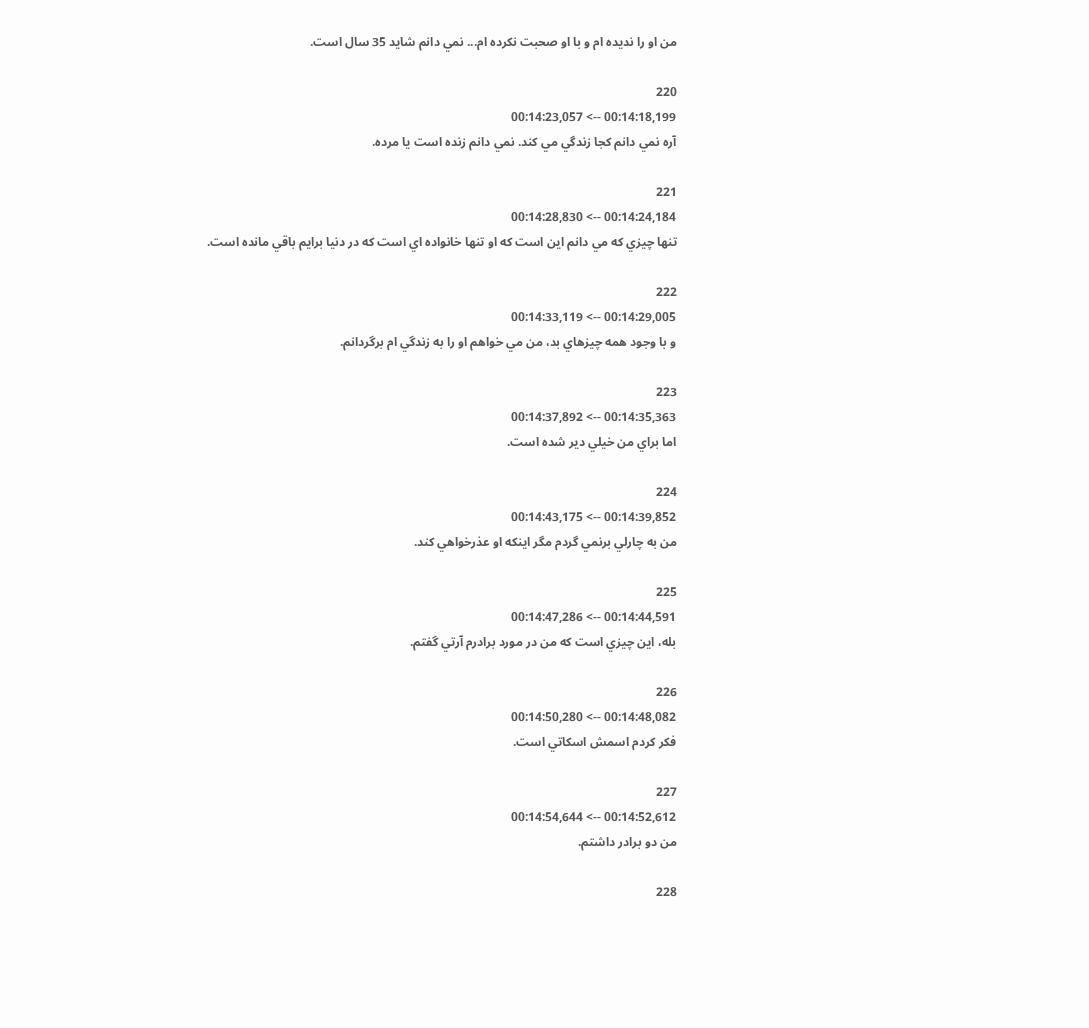من او را نديده ام و با او صحبت نكرده ام... نمي دانم شايد 35 سال است.

220
00:14:18,199 --> 00:14:23,057
آره نمي دانم كجا زندگي مي كند. نمي دانم زنده است يا مرده.

221
00:14:24,184 --> 00:14:28,830
تنها چيزي كه مي دانم اين است كه او تنها خانواده اي است كه در دنيا برايم باقي مانده است.

222
00:14:29,005 --> 00:14:33,119
و با وجود همه چيزهاي بد، من مي خواهم او را به زندگي ام برگردانم.

223
00:14:35,363 --> 00:14:37,892
اما براي من خيلي دير شده است.

224
00:14:39,852 --> 00:14:43,175
من به چارلي برنمي گردم مگر اينكه او عذرخواهي كند.

225
00:14:44,591 --> 00:14:47,286
بله، اين چيزي است كه من در مورد برادرم آرتي گفتم.

226
00:14:48,082 --> 00:14:50,280
فكر كردم اسمش اسكاتي است.

227
00:14:52,612 --> 00:14:54,644
من دو برادر داشتم.

228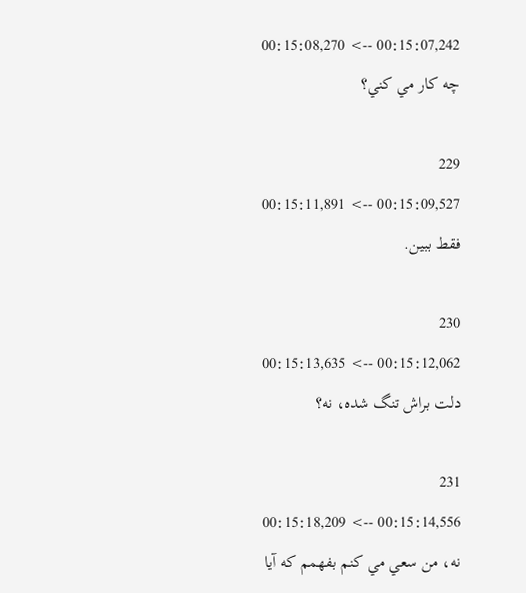00:15:07,242 --> 00:15:08,270
چه كار مي كني؟

229
00:15:09,527 --> 00:15:11,891
فقط ببين.

230
00:15:12,062 --> 00:15:13,635
دلت براش تنگ شده، نه؟

231
00:15:14,556 --> 00:15:18,209
نه، من سعي مي كنم بفهمم كه آيا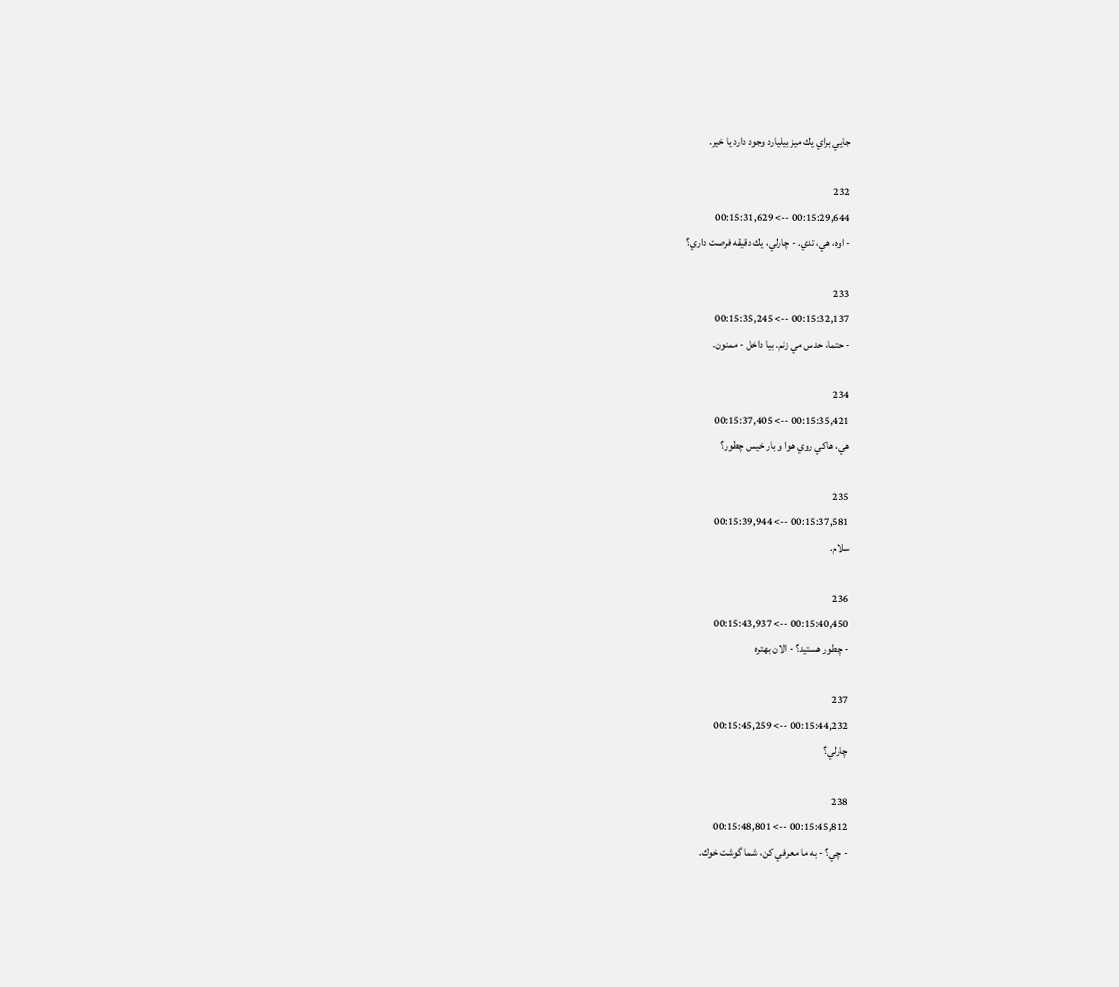جايي براي يك ميز بيليارد وجود دارد يا خير.

232
00:15:29,644 --> 00:15:31,629
- اوه، هي، تدي. - چارلي، يك دقيقه فرصت داري؟

233
00:15:32,137 --> 00:15:35,245
- حتما، حدس مي زنم. بيا داخل - ممنون.

234
00:15:35,421 --> 00:15:37,405
هي، هاكي روي هوا و بار خيس چطور؟

235
00:15:37,581 --> 00:15:39,944
سلام.

236
00:15:40,450 --> 00:15:43,937
- چطور هستيد؟ - الان بهتره

237
00:15:44,232 --> 00:15:45,259
چارلي؟

238
00:15:45,812 --> 00:15:48,801
- چي؟ - به ما معرفي كن، شما گوشت خوك.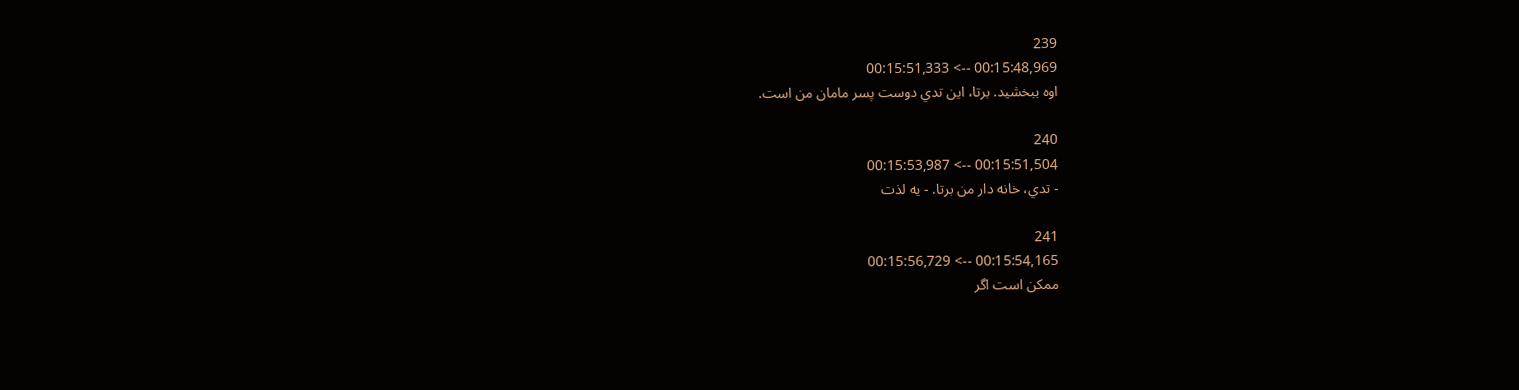239
00:15:48,969 --> 00:15:51,333
اوه ببخشيد. برتا، اين تدي دوست پسر مامان من است.

240
00:15:51,504 --> 00:15:53,987
- تدي، خانه دار من برتا. - يه لذت

241
00:15:54,165 --> 00:15:56,729
ممكن است اگر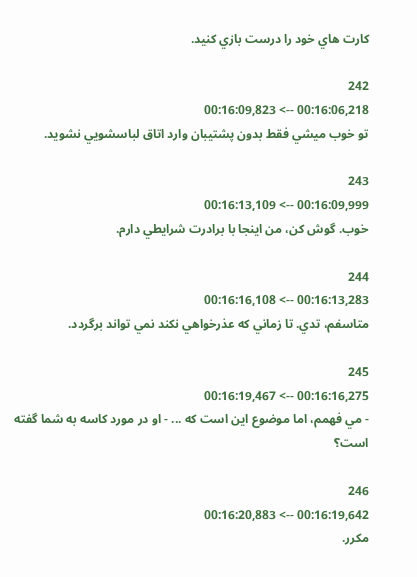كارت هاي خود را درست بازي كنيد.

242
00:16:06,218 --> 00:16:09,823
تو خوب ميشي فقط بدون پشتيبان وارد اتاق لباسشويي نشويد.

243
00:16:09,999 --> 00:16:13,109
خوب. گوش كن، من اينجا با برادرت شرايطي دارم.

244
00:16:13,283 --> 00:16:16,108
متاسفم، تدي. تا زماني كه عذرخواهي نكند نمي تواند برگردد.

245
00:16:16,275 --> 00:16:19,467
- مي فهمم، اما موضوع اين است كه ... - او در مورد كاسه به شما گفته است؟

246
00:16:19,642 --> 00:16:20,883
مكرر.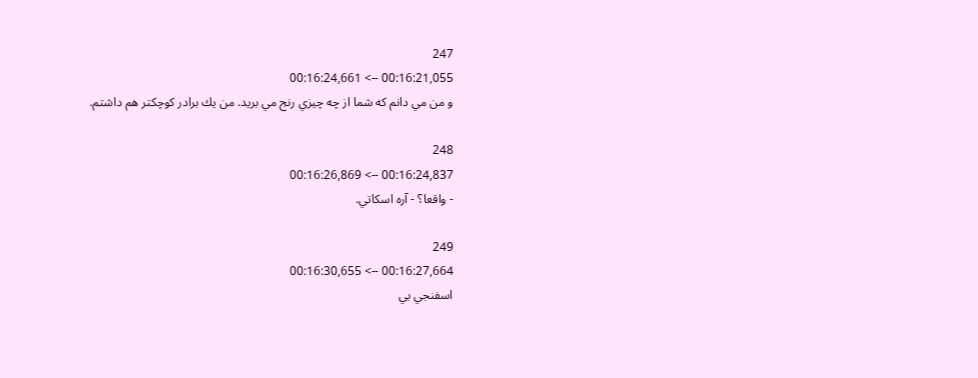247
00:16:21,055 --> 00:16:24,661
و من مي دانم كه شما از چه چيزي رنج مي بريد. من يك برادر كوچكتر هم داشتم.

248
00:16:24,837 --> 00:16:26,869
- واقعا؟ - آره اسكاتي.

249
00:16:27,664 --> 00:16:30,655
اسفنجي بي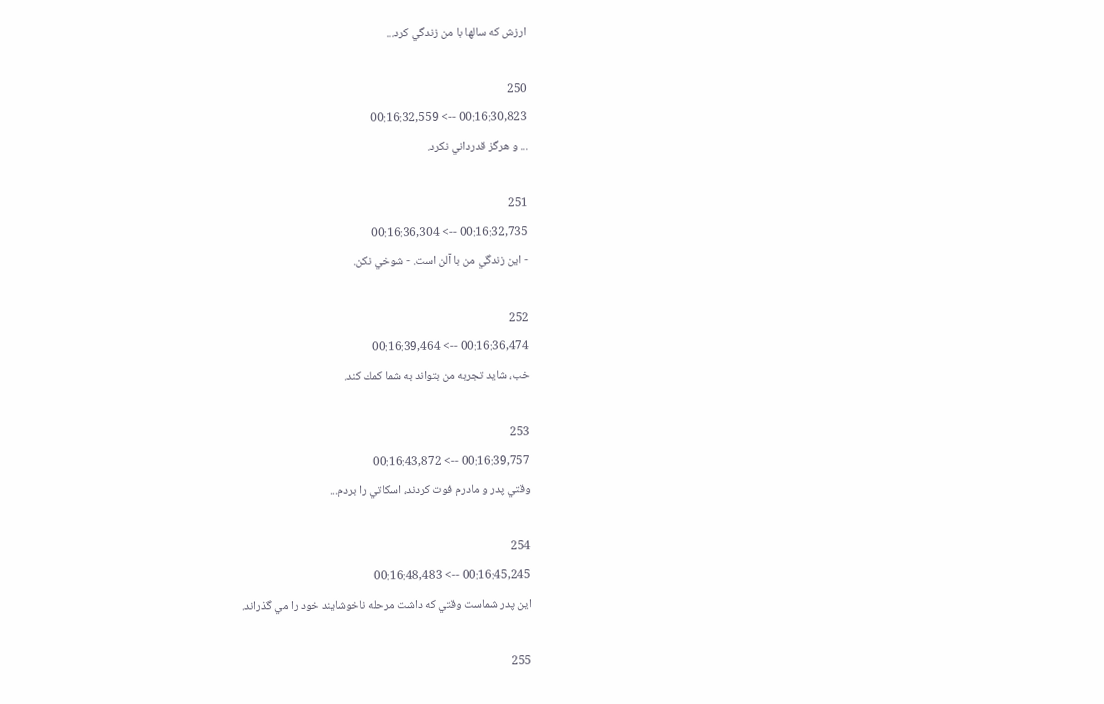ارزش كه سالها با من زندگي كرد...

250
00:16:30,823 --> 00:16:32,559
... و هرگز قدرداني نكرد.

251
00:16:32,735 --> 00:16:36,304
- اين زندگي من با آلن است. - شوخي نكن.

252
00:16:36,474 --> 00:16:39,464
خب، شايد تجربه من بتواند به شما كمك كند.

253
00:16:39,757 --> 00:16:43,872
وقتي پدر و مادرم فوت كردند، اسكاتي را بردم...

254
00:16:45,245 --> 00:16:48,483
اين پدر شماست وقتي كه داشت مرحله ناخوشايند خود را مي گذراند.

255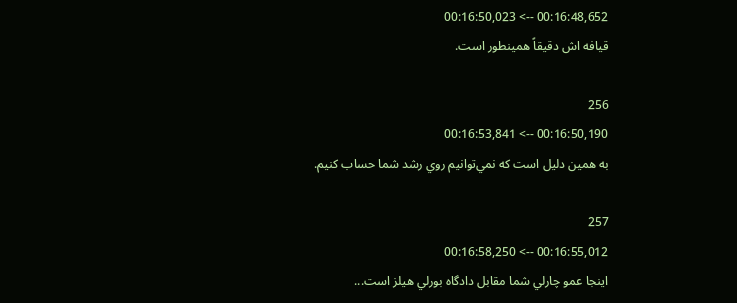00:16:48,652 --> 00:16:50,023
قيافه اش دقيقاً همينطور است.

256
00:16:50,190 --> 00:16:53,841
به همين دليل است كه نمي‌توانيم روي رشد شما حساب كنيم.

257
00:16:55,012 --> 00:16:58,250
اينجا عمو چارلي شما مقابل دادگاه بورلي هيلز است...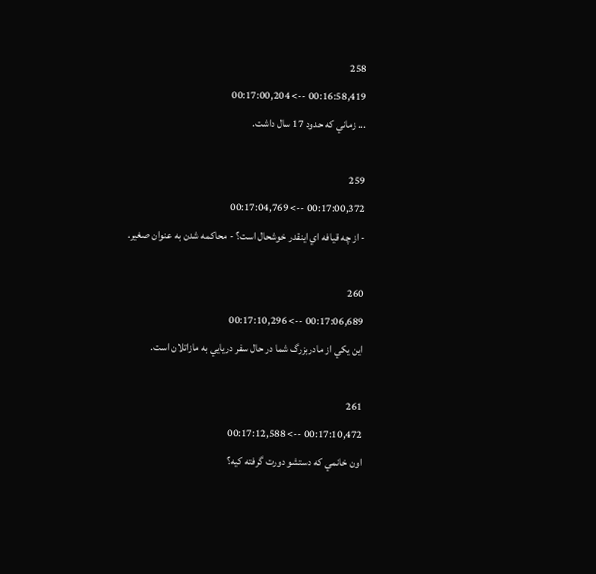258
00:16:58,419 --> 00:17:00,204
... زماني كه حدود 17 سال داشت.

259
00:17:00,372 --> 00:17:04,769
- از چه قيافه اي اينقدر خوشحال است؟ - محاكمه شدن به عنوان صغير.

260
00:17:06,689 --> 00:17:10,296
اين يكي از مادربزرگ شما در حال سفر دريايي به مازاتلان است.

261
00:17:10,472 --> 00:17:12,588
اون خانمي كه دستشو دورت گرفته كيه؟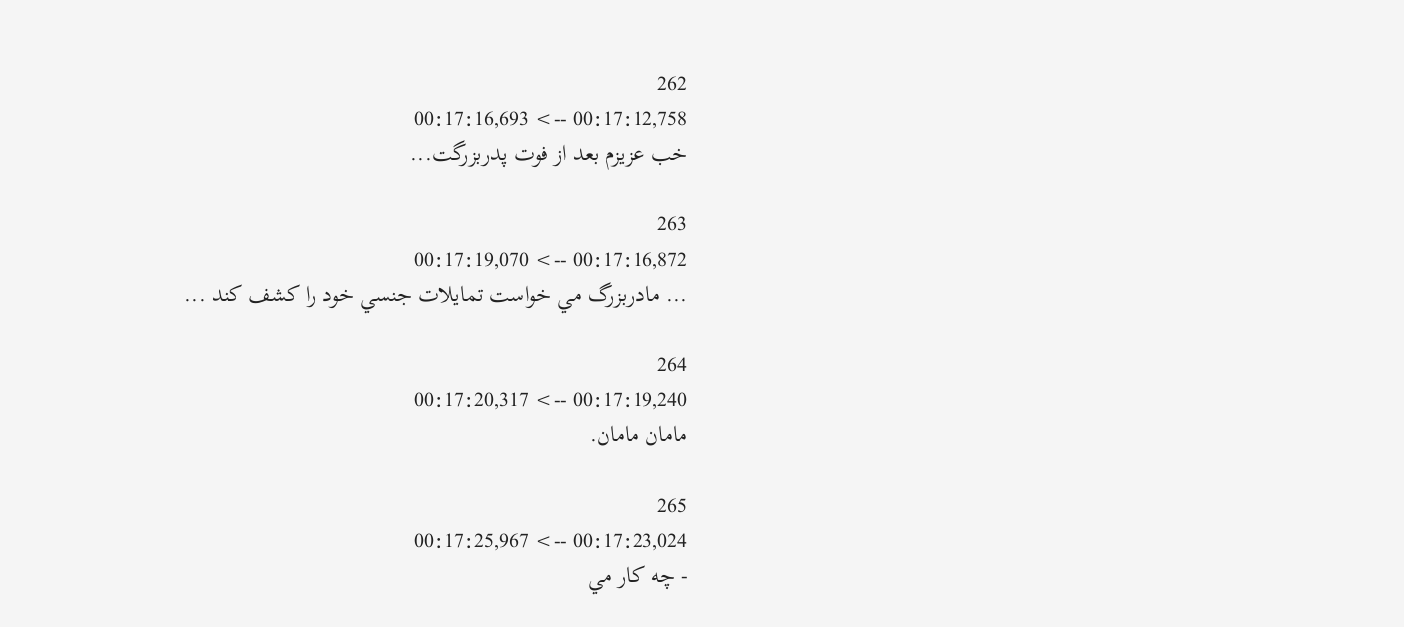262
00:17:12,758 --> 00:17:16,693
خب عزيزم بعد از فوت پدربزرگت...

263
00:17:16,872 --> 00:17:19,070
... مادربزرگ مي خواست تمايلات جنسي خود را كشف كند ...

264
00:17:19,240 --> 00:17:20,317
مامان مامان.

265
00:17:23,024 --> 00:17:25,967
- چه كار مي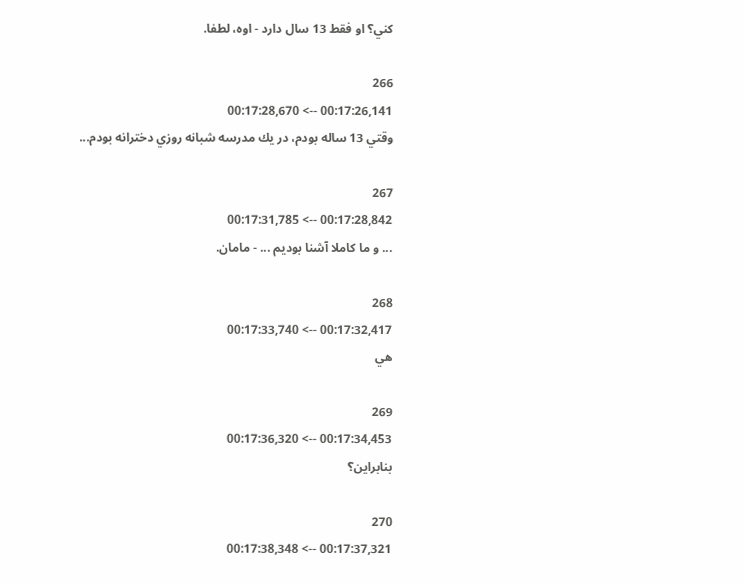كني؟ او فقط 13 سال دارد - اوه، لطفا.

266
00:17:26,141 --> 00:17:28,670
وقتي 13 ساله بودم، در يك مدرسه شبانه روزي دخترانه بودم...

267
00:17:28,842 --> 00:17:31,785
... و ما كاملا آشنا بوديم ... - مامان.

268
00:17:32,417 --> 00:17:33,740
هي

269
00:17:34,453 --> 00:17:36,320
بنابراين؟

270
00:17:37,321 --> 00:17:38,348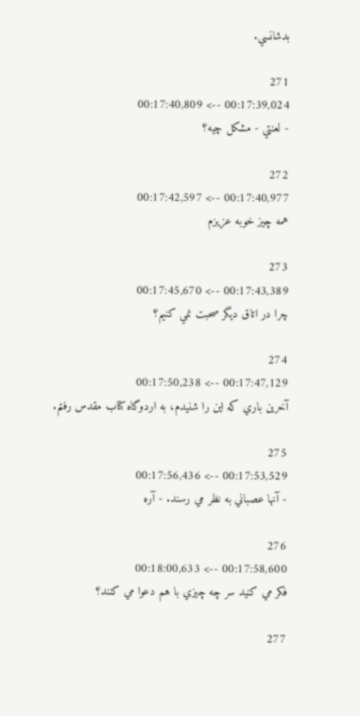بدشانسي.

271
00:17:39,024 --> 00:17:40,809
- لعنتي - مشكل چيه؟

272
00:17:40,977 --> 00:17:42,597
همه چيز خوبه عزيزم

273
00:17:43,389 --> 00:17:45,670
چرا در اتاق ديگر صحبت نمي كنيم؟

274
00:17:47,129 --> 00:17:50,238
آخرين باري كه اين را شنيدم، به اردوگاه كتاب مقدس رفتم.

275
00:17:53,529 --> 00:17:56,436
- آنها عصباني به نظر مي رسند. - آره

276
00:17:58,600 --> 00:18:00,633
فكر مي كنيد سر چه چيزي با هم دعوا مي كنند؟

277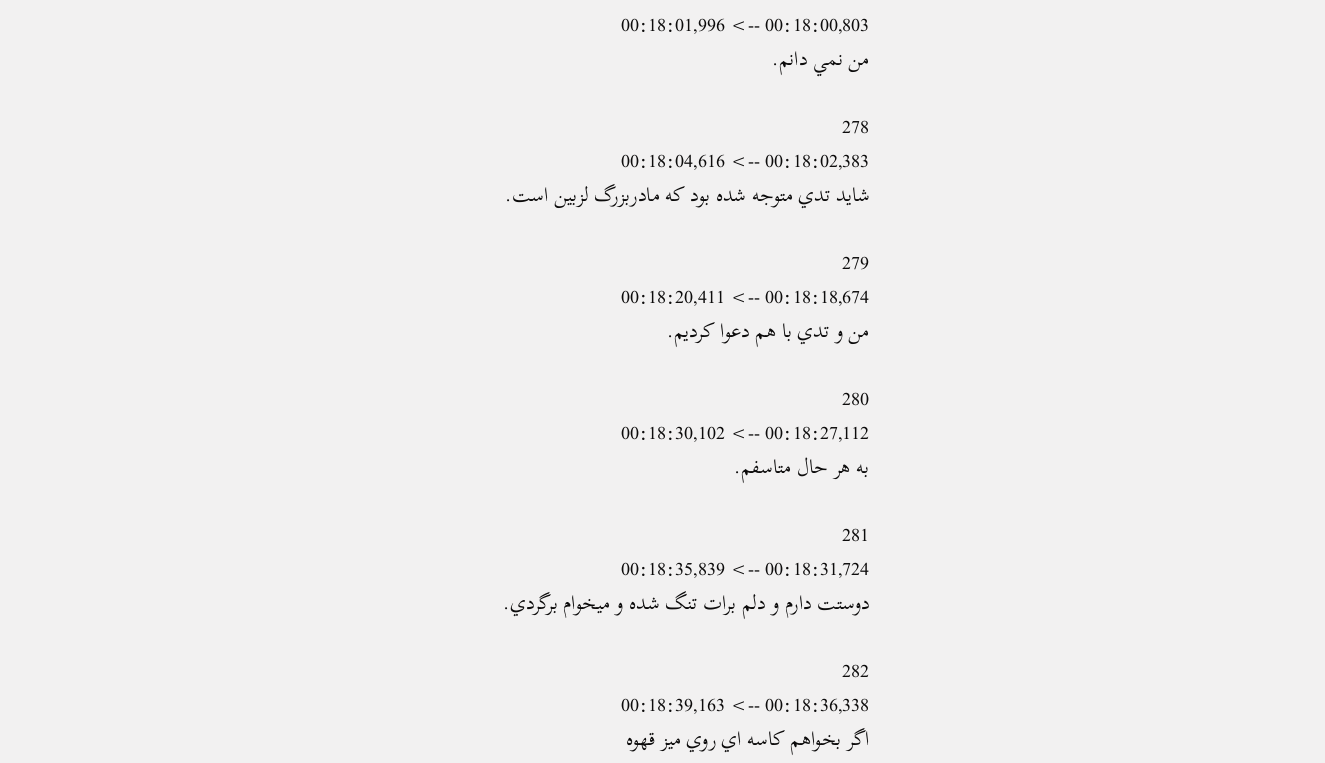00:18:00,803 --> 00:18:01,996
من نمي دانم.

278
00:18:02,383 --> 00:18:04,616
شايد تدي متوجه شده بود كه مادربزرگ لزبين است.

279
00:18:18,674 --> 00:18:20,411
من و تدي با هم دعوا كرديم.

280
00:18:27,112 --> 00:18:30,102
به هر حال متاسفم.

281
00:18:31,724 --> 00:18:35,839
دوستت دارم و دلم برات تنگ شده و ميخوام برگردي.

282
00:18:36,338 --> 00:18:39,163
اگر بخواهم كاسه اي روي ميز قهوه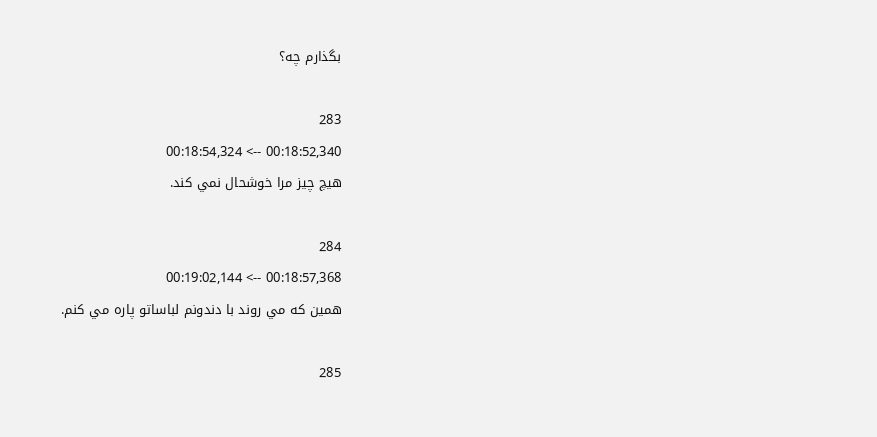بگذارم چه؟

283
00:18:52,340 --> 00:18:54,324
هيچ چيز مرا خوشحال نمي كند.

284
00:18:57,368 --> 00:19:02,144
همين كه مي روند با دندونم لباساتو پاره مي كنم.

285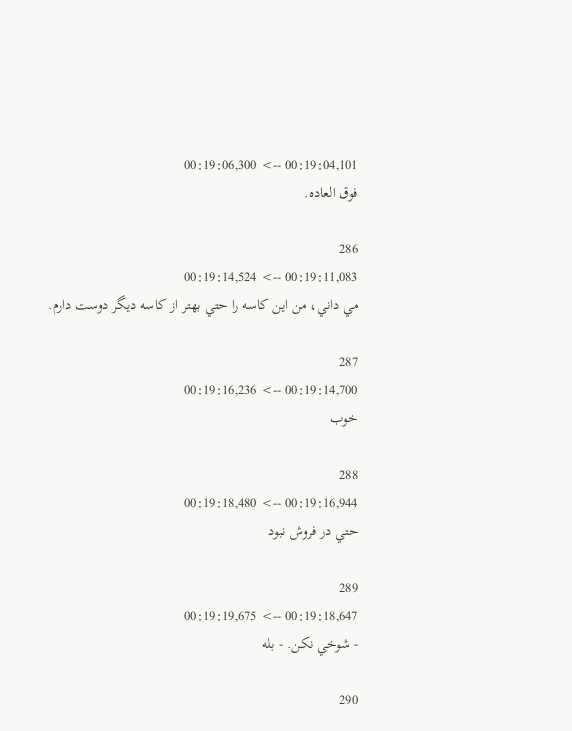00:19:04,101 --> 00:19:06,300
فوق العاده.

286
00:19:11,083 --> 00:19:14,524
مي داني، من اين كاسه را حتي بهتر از كاسه ديگر دوست دارم.

287
00:19:14,700 --> 00:19:16,236
خوب

288
00:19:16,944 --> 00:19:18,480
حتي در فروش نبود

289
00:19:18,647 --> 00:19:19,675
- شوخي نكن. - بله

290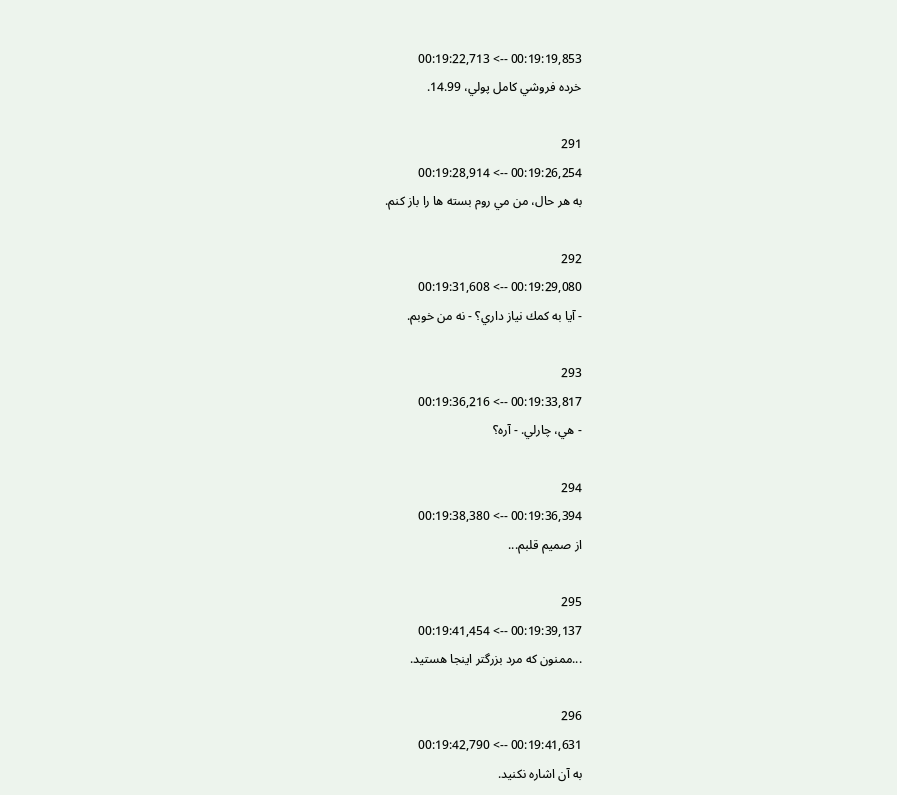00:19:19,853 --> 00:19:22,713
خرده فروشي كامل پولي، 14.99.

291
00:19:26,254 --> 00:19:28,914
به هر حال، من مي روم بسته ها را باز كنم.

292
00:19:29,080 --> 00:19:31,608
- آيا به كمك نياز داري؟ - نه من خوبم.

293
00:19:33,817 --> 00:19:36,216
- هي، چارلي. - آره؟

294
00:19:36,394 --> 00:19:38,380
از صميم قلبم...

295
00:19:39,137 --> 00:19:41,454
...ممنون كه مرد بزرگتر اينجا هستيد.

296
00:19:41,631 --> 00:19:42,790
به آن اشاره نكنيد.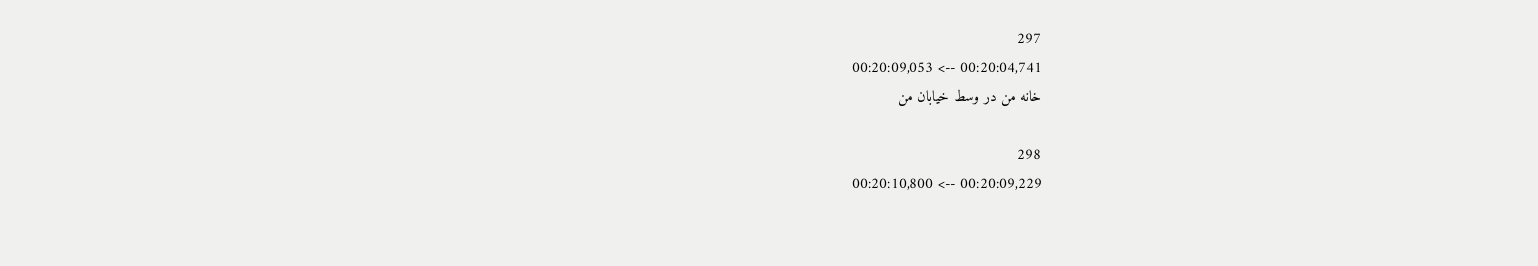297
00:20:04,741 --> 00:20:09,053
خانه من در وسط خيابان من

298
00:20:09,229 --> 00:20:10,800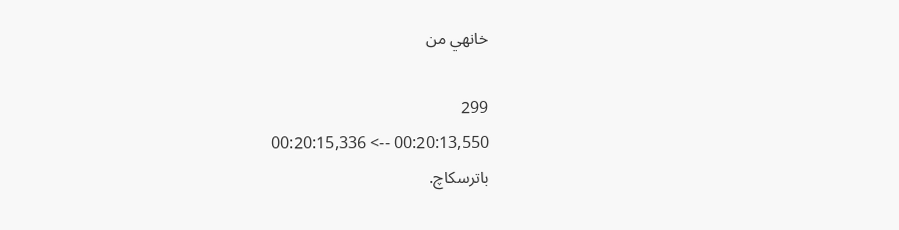خانهي من

299
00:20:13,550 --> 00:20:15,336
باترسكاچ.